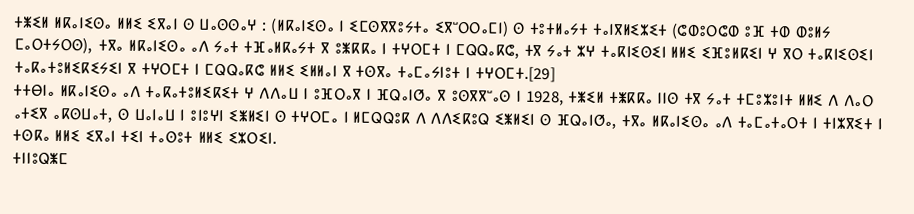ⵜⵥⵉⵍ ⵍⴽⴰⵏⵉⵙⴰ ⵍⵍⵉ ⵉⴳⴰⵏ ⵙ ⵡⴰⵙⵙⴰⵖ : (ⵍⴽⴰⵏⵉⵙⴰ ⵏ ⵉⵎⵙⴳⴳⵓⵢⵜⴰ ⵉⴳⵯⵔⵔⴰⵎⵏ) ⵙ ⵜⵓⵜⵍⴰⵢⵜ ⵜⴰⵏⴳⵍⵉⵣⵉⵜ (ⵛⵀⵓⵔⵛⵀ ⵓⴼ ⵜⵀ ⵀⵓⵍⵢ ⵎⴰⵔⵜⵢⵔⵙ), ⵜⴳⴰ ⵍⴽⴰⵏⵉⵙⴰ ⴰⴷ ⵢⴰⵜ ⵜⴼⴰⵍⴽⴰⵢⵜ ⴳ ⵓⵥⴽⴽⴰ ⵏ ⵜⵖⵔⵎⵜ ⵏ ⵎⵕⵕⴰⴽⵛ, ⵜⴳ ⵢⴰⵜ ⵣⵖ ⵜⴰⴽⵏⵉⵙⵉⵏ ⵍⵍⵉ ⵉⴼⵓⵍⴽⵉⵏ ⵖ ⴳⵔ ⵜⴰⴽⵏⵉⵙⵉⵏ ⵜⴰⴽⴰⵜⵓⵍⵉⴽⵉⵢⵉⵏ ⴳ ⵜⵖⵔⵎⵜ ⵏ ⵎⵕⵕⴰⴽⵛ ⵍⵍⵉ ⵉⵍⵍⴰⵏ ⴳ ⵜⵙⴳⴰ ⵜⴰⵎⴰⵢⵏⵓⵜ ⵏ ⵜⵖⵔⵎⵜ.[29]
ⵜⵜⴱⵏⴰ ⵍⴽⴰⵏⵉⵙⴰ ⴰⴷ ⵜⴰⴽⴰⵜⵓⵍⵉⴽⵉⵜ ⵖ ⴷⴷⴰⵡ ⵏ ⵓⴼⵔⴰⴳ ⵏ ⴼⵕⴰⵏⵚⴰ ⴳ ⵓⵙⴳⴳⵯⴰⵙ ⵏ 1928, ⵜⵥⵉⵍ ⵜⵥⴽⴽⴰ ⵏⵏⵙ ⵜⴳ ⵢⴰⵜ ⵜⵎⵓⵣⵓⵏⵜ ⵍⵍⵉ ⴷ ⴷⴰⵔ ⴰⵜⵉⴳ ⴰⴽⵙⵡⴰⵜ, ⵙ ⵡⴰⵏⴰⵡ ⵏ ⵓⵏⵓⵖⵏ ⵉⵥⵍⵉⵏ ⵙ ⵜⵖⵔⵎⴰ ⵏ ⵍⵎⵕⵕⵓⴽ ⴷ ⴷⴷⵉⴽⵓⵕ ⵉⵥⵍⵉⵏ ⵙ ⴼⵕⴰⵏⵚⴰ, ⵜⴳⴰ ⵍⴽⴰⵏⵉⵙⴰ ⴰⴷ ⵜⴰⵎⴰⵜⴰⵔⵜ ⵏ ⵜⵏⵣⴳⵉⵜ ⵏ ⵜⵙⴽⴰ ⵍⵍⵉ ⵉⴳⴰⵏ ⵜⵉⵏ ⵜⴰⵙⵓⵜ ⵍⵍⵉ ⵉⵣⵔⵉⵏ.
ⵜⵏⵏⵓⵕⵥⵎ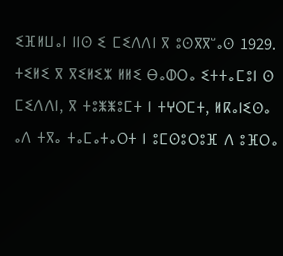ⵉⴼⵍⵡⴰⵏ ⵏⵏⵙ ⵉ ⵎⵉⴷⴷⵏ ⴳ ⵓⵙⴳⴳⵯⴰⵙ 1929. ⵜⵉⵍⵉ ⴳ ⴳⵉⵍⵉⵣ ⵍⵍⵉ ⴱⴰⵀⵔⴰ ⵉⵜⵜⴰⵎⵓⵏ ⵙ ⵎⵉⴷⴷⵏ, ⴳ ⵜⵓⵥⵥⵓⵎⵜ ⵏ ⵜⵖⵔⵎⵜ, ⵍⴽⴰⵏⵉⵙⴰ ⴰⴷ ⵜⴳⴰ ⵜⴰⵎⴰⵜⴰⵔⵜ ⵏ ⵓⵎⵙⵓⵔⵓⴼ ⴷ ⵓⴼⵔⴰ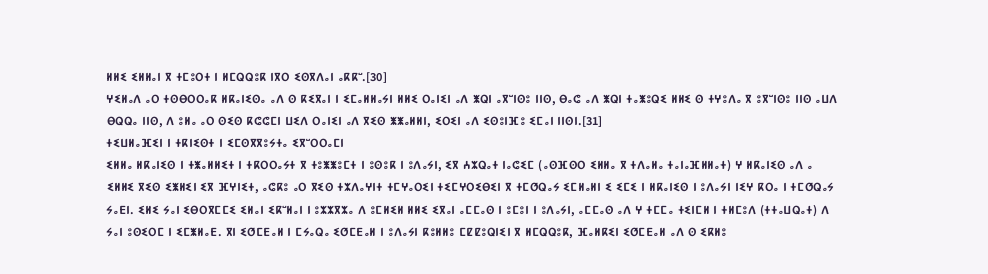ⵍⵍⵉ ⵉⵍⵍⴰⵏ ⴳ ⵜⵎⵓⵔⵜ ⵏ ⵍⵎⵕⵕⵓⴽ ⵏⴳⵔ ⵉⵙⴳⴷⴰⵏ ⴰⴽⴽⵯ.[30]
ⵖⵉⵍⴰⴷ ⴰⵔ ⵜⵙⴱⵔⵔⴰⴽ ⵍⴽⴰⵏⵉⵙⴰ ⴰⴷ ⵙ ⴽⵉⴳⴰⵏ ⵏ ⵉⵎⴰⵍⵍⴰⵢⵏ ⵍⵍⵉ ⵔⴰⵏⵉⵏ ⴰⴷ ⵥⵕⵏ ⴰⴳⵯⵏⵙⵓ ⵏⵏⵙ, ⴱⴰⵛ ⴰⴷ ⵥⵕⵏ ⵜⴰⵥⵓⵕⵉ ⵍⵍⵉ ⵙ ⵜⵖⵓⴷⴰ ⴳ ⵓⴳⵯⵏⵙⵓ ⵏⵏⵙ ⴰⵡⴷ ⴱⵕⵕⴰ ⵏⵏⵙ, ⴷ ⵓⵍⴰ ⴰⵔ ⵙⵉⵙ ⴽⵛⵛⵎⵏ ⵡⵉⴷ ⵔⴰⵏⵉⵏ ⴰⴷ ⴳⵉⵙ ⵥⵥⴰⵍⵍⵏ, ⵉⵔⵉⵏ ⴰⴷ ⵉⵙⵓⵏⴼⵓ ⵉⵎⴰⵏ ⵏⵏⵙⵏ.[31]
ⵜⵉⵡⵍⴰⴼⵉⵏ ⵏ ⵜⴽⵏⵉⵙⵜ ⵏ ⵉⵎⵙⴳⴳⵓⵢⵜⴰ ⵉⴳⵯⵔⵔⴰⵎⵏ
ⵉⵍⵍⴰ ⵍⴽⴰⵏⵉⵙ ⵏ ⵜⵥⴰⵍⵍⵉⵜ ⵏ ⵜⴽⵔⵔⴰⵢⵜ ⴳ ⵜⵓⵥⵥⵓⵎⵜ ⵏ ⵓⵙⵓⴽ ⵏ ⵓⴷⴰⵢⵏ, ⵉⴳ ⵄⵣⵕⴰⵜ ⵏⴰⵛⵉⵎ (ⴰⵙⴼⵙⵔ ⵉⵍⵍⴰ ⴳ ⵜⴷⴰⵍⴰ ⵜⴰⵏⴰⴼⵍⵍⴰⵜ) ⵖ ⵍⴽⴰⵏⵉⵙ ⴰⴷ ⴰ ⵉⵍⵍⵉ ⴳⵉⵙ ⵉⵥⵍⵉⵏ ⵉⴳ ⴼⵖⵏⵉⵜ, ⴰⵛⴽⵓ ⴰⵔ ⴳⵉⵙ ⵜⵣⴷⴰⵖⵏⵜ ⵜⵎⵖⴰⵔⵉⵏ ⵜⵉⵎⵖⵔⵉⴱⵉⵏ ⴳ ⵜⵎⵚⵕⴰⵢ ⵉⵎⵍⴰⵍⵏ ⵉ ⵉⵎⵉ ⵏ ⵍⴽⴰⵏⵉⵙ ⵏ ⵓⴷⴰⵢⵏ ⵏⵉⵖ ⴽⵔⴰ ⵏ ⵜⵎⵚⵕⴰⵢ ⵢⴰⴹⵏ. ⵉⵍⵉ ⵢⴰⵏ ⵉⴱⵔⴳⵎⵎⵉ ⵉⵍⴰⵏ ⵉⴽⵯⵍⴰⵏ ⵏ ⵓⵣⵣⴳⵣⴰ ⴷ ⵓⵎⵍⵉⵍ ⵍⵍⵉ ⵉⴳⴰⵏ ⴰⵎⵎⴰⵙ ⵏ ⵓⵎⵓⵏ ⵏ ⵓⴷⴰⵢⵏ, ⴰⵎⵎⴰⵙ ⴰⴷ ⵖ ⵜⵎⵎⴰ ⵜⵉⵏⵎⵍ ⵏ ⵜⵍⵎⵓⴷ (ⵜⵜⴰⵡⵕⴰⵜ) ⴷ ⵢⴰⵏ ⵓⵙⵉⵔⵎ ⵏ ⵉⵎⵥⵍⴰⴹ. ⴳⵏ ⵉⵚⵎⴹⴰⵍ ⵏ ⵎⵢⴰⵕⴰ ⵉⵚⵎⴹⴰⵍ ⵏ ⵓⴷⴰⵢⵏ ⴽⵓⵍⵍⵓ ⵎⵇⵇⵓⵕⵏⵉⵏ ⴳ ⵍⵎⵕⵕⵓⴽ, ⴼⴰⵍⴽⵉⵏ ⵉⵚⵎⴹⴰⵍ ⴰⴷ ⵙ ⵉⴽⵍⵓ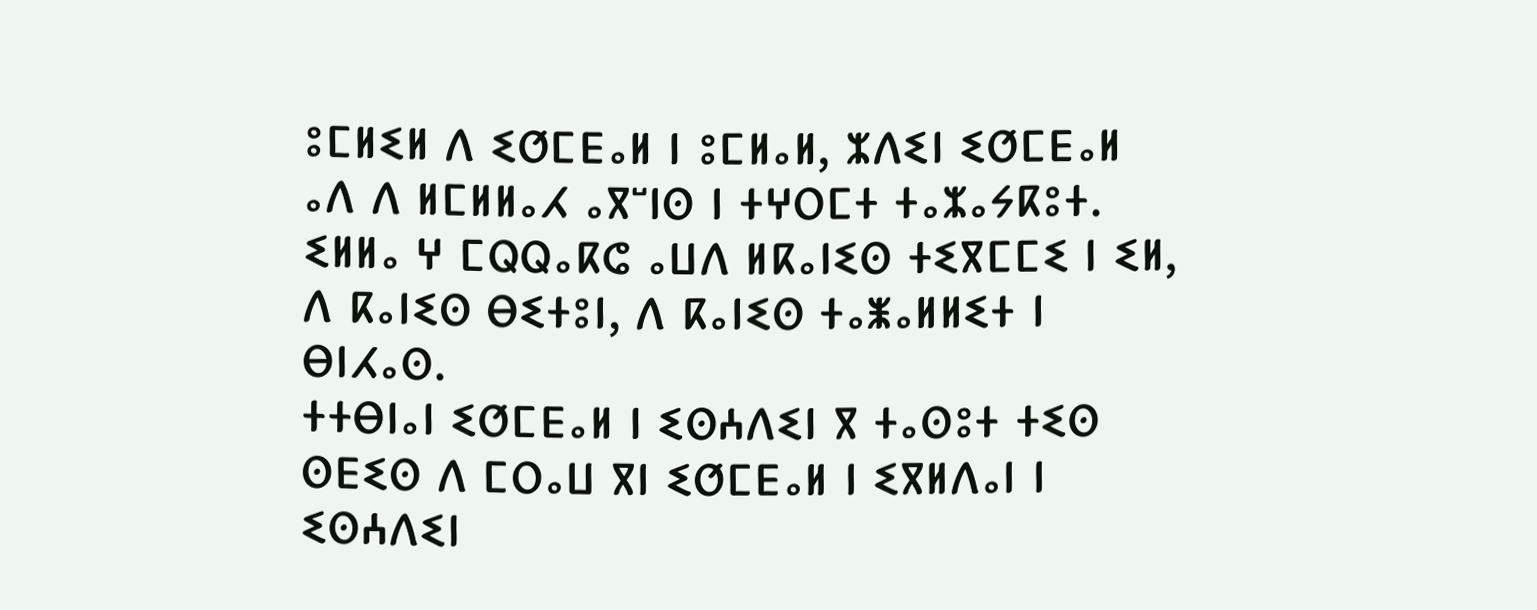ⵓⵎⵍⵉⵍ ⴷ ⵉⵚⵎⴹⴰⵍ ⵏ ⵓⵎⵍⴰⵍ, ⵣⴷⵉⵏ ⵉⵚⵎⴹⴰⵍ ⴰⴷ ⴷ ⵍⵎⵍⵍⴰⵃ ⴰⴳⵯⵏⵙ ⵏ ⵜⵖⵔⵎⵜ ⵜⴰⵣⴰⵢⴽⵓⵜ.
ⵉⵍⵍⴰ ⵖ ⵎⵕⵕⴰⴽⵛ ⴰⵡⴷ ⵍⴽⴰⵏⵉⵙ ⵜⵉⴳⵎⵎⵉ ⵏ ⵉⵍ, ⴷ ⴽⴰⵏⵉⵙ ⴱⵉⵜⵓⵏ, ⴷ ⴽⴰⵏⵉⵙ ⵜⴰⵥⴰⵍⵍⵉⵜ ⵏ ⴱⵏⵃⴰⵙ.
ⵜⵜⴱⵏⴰⵏ ⵉⵚⵎⴹⴰⵍ ⵏ ⵉⵙⵄⴷⵉⵏ ⴳ ⵜⴰⵙⵓⵜ ⵜⵉⵙ ⵙⴹⵉⵙ ⴷ ⵎⵔⴰⵡ ⴳⵏ ⵉⵚⵎⴹⴰⵍ ⵏ ⵉⴳⵍⴷⴰⵏ ⵏ ⵉⵙⵄⴷⵉⵏ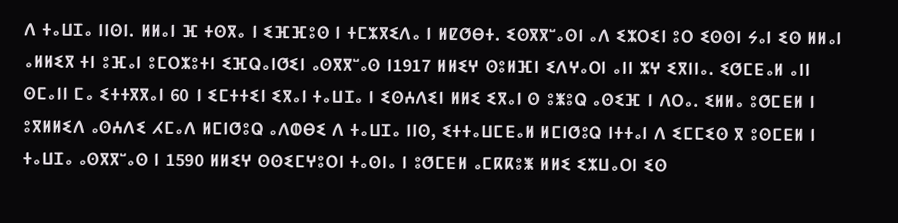ⴷ ⵜⴰⵡⵊⴰ ⵏⵏⵙⵏ. ⵍⵍⴰⵏ ⴼ ⵜⵙⴳⴰ ⵏ ⵉⴼⴼⵓⵙ ⵏ ⵜⵎⵣⴳⵉⴷⴰ ⵏ ⵍⵇⵚⴱⵜ. ⵉⵙⴳⴳⵯⴰⵙⵏ ⴰⴷ ⵉⵣⵔⵉⵏ ⵓⵔ ⵉⵙⵙⵏ ⵢⴰⵏ ⵉⵙ ⵍⵍⴰⵏ ⴰⵍⵍⵉⴳ ⵜⵏ ⵓⴼⴰⵏ ⵓⵎⵔⵣⵓⵜⵏ ⵉⴼⵕⴰⵏⵚⵉⵏ ⴰⵙⴳⴳⵯⴰⵙ ⵏ1917 ⵍⵍⵉⵖ ⵙⵓⵍⴼⵏ ⵉⴷⵖⴰⵔⵏ ⴰⵏⵏ ⵣⵖ ⵉⴳⵏⵏⴰ. ⵉⵚⵎⴹⴰⵍ ⴰⵏⵏ ⵙⵎⴰⵏⵏ ⵎⴰ ⵉⵜⵜⴳⴳⴰⵏ 60 ⵏ ⵉⵎⵜⵜⵉⵏ ⵉⴳⴰⵏ ⵜⴰⵡⵊⴰ ⵏ ⵉⵙⵄⴷⵉⵏ ⵍⵍⵉ ⵉⴳⴰⵏ ⵙ ⵓⵥⵓⵕ ⴰⵙⵉⴼ ⵏ ⴷⵔⴰ. ⵉⵍⵍⴰ ⵓⵚⵎⴹⵍ ⵏ ⵓⴳⵍⵍⵉⴷ ⴰⵙⵄⴷⵉ ⵃⵎⴰⴷ ⵍⵎⵏⵚⵓⵕ ⴰⴷⵀⴱⵉ ⴷ ⵜⴰⵡⵊⴰ ⵏⵏⵙ, ⵉⵜⵜⴰⵡⵎⴹⴰⵍ ⵍⵎⵏⵚⵓⵕ ⵏⵜⵜⴰⵏ ⴷ ⵉⵎⵎⵉⵙ ⴳ ⵓⵙⵎⴹⵍ ⵏ ⵜⴰⵡⵊⴰ ⴰⵙⴳⴳⵯⴰⵙ ⵏ 1590 ⵍⵍⵉⵖ ⵙⵙⵉⵎⵖⵓⵔⵏ ⵜⴰⵙⵏⴰ ⵏ ⵓⵚⵎⴹⵍ ⴰⵎⴽⴽⵓⵥ ⵍⵍⵉ ⵉⵣⵡⴰⵔⵏ ⵉⵙ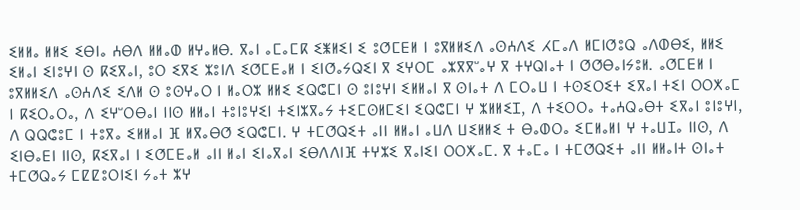ⵉⵍⵍⴰ ⵍⵍⵉ ⵉⴱⵏⴰ ⵄⴱⴷ ⵍⵍⴰⵀ ⵍⵖⴰⵍⴱ. ⴳⴰⵏ ⴰⵎⴰⵎⴽ ⵉⵥⵍⵉⵏ ⵉ ⵓⵚⵎⴹⵍ ⵏ ⵓⴳⵍⵍⵉⴷ ⴰⵙⵄⴷⵉ ⵃⵎⴰⴷ ⵍⵎⵏⵚⵓⵕ ⴰⴷⵀⴱⵉ, ⵍⵍⵉ ⵉⵍⴰⵏ ⵉⵏⵓⵖⵏ ⵙ ⴽⵉⴳⴰⵏ, ⵓⵔ ⵉⴳⵉ ⵣⵓⵏⴷ ⵉⵚⵎⴹⴰⵍ ⵏ ⵉⵏⵚⴰⵢⵕⵉⵏ ⴳ ⵉⵖⵔⵎ ⴰⵣⴳⴳⵯⴰⵖ ⴳ ⵜⵖⵕⵏⴰⵜ ⵏ ⵚⵚⴱⴰⵏⵢⵓⵍ. ⴰⵚⵎⴹⵍ ⵏ ⵓⴳⵍⵍⵉⴷ ⴰⵙⵄⴷⵉ ⵉⴷⵍ ⵙ ⵓⵙⵖⴰⵔ ⵏ ⵍⴰⵔⵣ ⵍⵍⵉ ⵉⵕⵛⵎⵏ ⵙ ⵓⵏⵓⵖⵏ ⵉⵍⵍⴰⵏ ⴳ ⵙⵏⴰⵜ ⴷ ⵎⵔⴰⵡ ⵏ ⵜⵙⵉⵔⵉⵜ ⵉⴳⴰⵏ ⵜⵉⵏ ⵔⵔⵅⴰⵎ ⵏ ⴽⵉⵔⴰⵔⴰ, ⴷ ⵉⵖⵯⵔⴱⴰⵏ ⵏⵏⵙ ⵍⵍⴰⵏ ⵜⵓⵏⵓⵖⵉⵏ ⵜⵉⵏⵣⴳⴰⵢ ⵜⵉⵎⵙⵍⵎⵉⵏ ⵉⵕⵛⵎⵏ ⵖ ⵣⵍⵍⵉⵊ, ⴷ ⵜⵉⵔⵔⴰ ⵜⴰⵄⵕⴰⴱⵜ ⵉⴳⴰⵏ ⵓⵏⵓⵖⵏ, ⴷ ⵕⵕⵛⵓⵎ ⵏ ⵜⵓⴳⴰ ⵉⵍⵍⴰⵏ ⴼ ⵍⴳⴰⴱⵚ ⵉⵕⵛⵎⵏ. ⵖ ⵜⵎⵚⵕⵉⵜ ⴰⵏⵏ ⵍⵍⴰⵏ ⴰⵡⴷ ⵡⵉⵍⵍⵉ ⵜ ⴱⴰⵀⵔⴰ ⵉⵎⵍⴰⵍⵏ ⵖ ⵜⴰⵡⵊⴰ ⵏⵏⵙ, ⴷ ⵉⵏⴱⴰⴹⵏ ⵏⵏⵙ, ⴽⵉⴳⴰⵏ ⵏ ⵉⵚⵎⴹⴰⵍ ⴰⵏⵏ ⵍⴰⵏ ⵉⵏⴰⴳⴰⵏ ⵉⴱⴷⴷⵏⴼ ⵜⵖⵣⵉ ⴳⴰⵏⵉⵏ ⵔⵔⵅⴰⵎ. ⴳ ⵜⴰⵎⴰ ⵏ ⵜⵎⵚⵕⵉⵜ ⴰⵏⵏ ⵍⵍⴰⵏⵜ ⵙⵏⴰⵜ ⵜⵎⵚⵕⴰⵢ ⵎⵇⵇⵓⵔⵏⵉⵏ ⵢⴰⵜ ⵣⵖ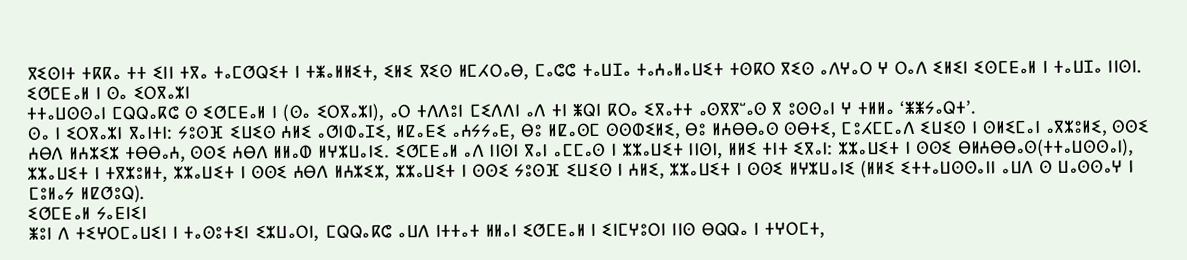ⴳⵉⵙⵏⵜ ⵜⴽⴽⴰ ⵜⵜ ⵉⵏⵏ ⵜⴳⴰ ⵜⴰⵎⵚⵕⵉⵜ ⵏ ⵜⵥⴰⵍⵍⵉⵜ, ⵉⵍⵉ ⴳⵉⵙ ⵍⵎⵃⵔⴰⴱ, ⵎⴰⵛⵛ ⵜⴰⵡⵊⴰ ⵜⴰⵄⴰⵍⴰⵡⵉⵜ ⵜⵙⴽⵔ ⴳⵉⵙ ⴰⴷⵖⴰⵔ ⵖ ⵔⴰⴷ ⵉⵍⵉⵏ ⵉⵙⵎⴹⴰⵍ ⵏ ⵜⴰⵡⵊⴰ ⵏⵏⵙⵏ.
ⵉⵚⵎⴹⴰⵍ ⵏ ⵙⴰ ⵉⵔⴳⴰⵣⵏ
ⵜⵜⴰⵡⵙⵙⴰⵏ ⵎⵕⵕⴰⴽⵛ ⵙ ⵉⵚⵎⴹⴰⵍ ⵏ (ⵙⴰ ⵉⵔⴳⴰⵣⵏ), ⴰⵔ ⵜⴷⴷⵓⵏ ⵎⵉⴷⴷⵏ ⴰⴷ ⵜⵏ ⵥⵕⵏ ⴽⵔⴰ ⵉⴳⴰⵜⵜ ⴰⵙⴳⴳⵯⴰⵙ ⴳ ⵓⵙⵙⴰⵏ ⵖ ⵜⵍⵍⴰ ‘ⵥⵥⵢⴰⵕⵜ’.
ⵙⴰ ⵏ ⵉⵔⴳⴰⵣⵏ ⴳⴰⵏⵜⵏ: ⵢⵓⵙⴼ ⵉⵡⵉⵙ ⵄⵍⵉ ⴰⵚⵏⵀⴰⵊⵉ, ⵍⵇⴰⴹⵉ ⴰⵄⵢⵢⴰⴹ, ⴱⵓ ⵍⵇⴰⵙⵎ ⵙⵙⵀⵉⵍⵉ, ⴱⵓ ⵍⵄⴱⴱⴰⵙ ⵙⴱⵜⵉ, ⵎⵓⵃⵎⵎⴰⴷ ⵉⵡⵉⵙ ⵏ ⵙⵍⵉⵎⴰⵏ ⴰⴳⵣⵓⵍⵉ, ⵙⵙⵉ ⵄⴱⴷ ⵍⵄⵣⵉⵣ ⵜⴱⴱⴰⵄ, ⵙⵙⵉ ⵄⴱⴷ ⵍⵍⴰⵀ ⵍⵖⵣⵡⴰⵏⵉ. ⵉⵚⵎⴹⴰⵍ ⴰⴷ ⵏⵏⵙⵏ ⴳⴰⵏ ⴰⵎⵎⴰⵙ ⵏ ⵣⵣⴰⵡⵉⵜ ⵏⵏⵙⵏ, ⵍⵍⵉ ⵜⵏⵜ ⵉⴳⴰⵏ: ⵣⵣⴰⵡⵉⵜ ⵏ ⵙⵙⵉ ⴱⵍⵄⴱⴱⴰⵙ(ⵜⵜⴰⵡⵙⵙⴰⵏ), ⵣⵣⴰⵡⵉⵜ ⵏ ⵜⴳⵣⵓⵍⵜ, ⵣⵣⴰⵡⵉⵜ ⵏ ⵙⵙⵉ ⵄⴱⴷ ⵍⵄⵣⵉⵣ, ⵣⵣⴰⵡⵉⵜ ⵏ ⵙⵙⵉ ⵢⵓⵙⴼ ⵉⵡⵉⵙ ⵏ ⵄⵍⵉ, ⵣⵣⴰⵡⵉⵜ ⵏ ⵙⵙⵉ ⵍⵖⵣⵡⴰⵏⵉ (ⵍⵍⵉ ⵉⵜⵜⴰⵡⵙⵙⴰⵏⵏ ⴰⵡⴷ ⵙ ⵡⴰⵙⵙⴰⵖ ⵏ ⵎⵓⵍⴰⵢ ⵍⵇⵚⵓⵕ).
ⵉⵚⵎⴹⴰⵍ ⵢⴰⴹⵏⵉⵏ
ⵥⵓⵏ ⴷ ⵜⵉⵖⵔⵎⴰⵡⵉⵏ ⵏ ⵜⴰⵙⵓⵜⵉⵏ ⵉⵣⵡⴰⵔⵏ, ⵎⵕⵕⴰⴽⵛ ⴰⵡⴷ ⵏⵜⵜⴰⵜ ⵍⵍⴰⵏ ⵉⵚⵎⴹⴰⵍ ⵏ ⵉⵏⵎⵖⵓⵔⵏ ⵏⵏⵙ ⴱⵕⵕⴰ ⵏ ⵜⵖⵔⵎⵜ,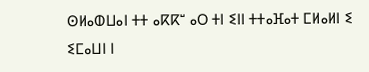ⵙⵍⴰⵀⵡⴰⵏ ⵜⵜ ⴰⴽⴽⵯ ⴰⵔ ⵜⵏ ⵉⵏⵏ ⵜⵜⴰⴼⴰⵜ ⵎⵍⴰⵍⵏ ⵉ ⵉⵎⴰⵡⵏ ⵏ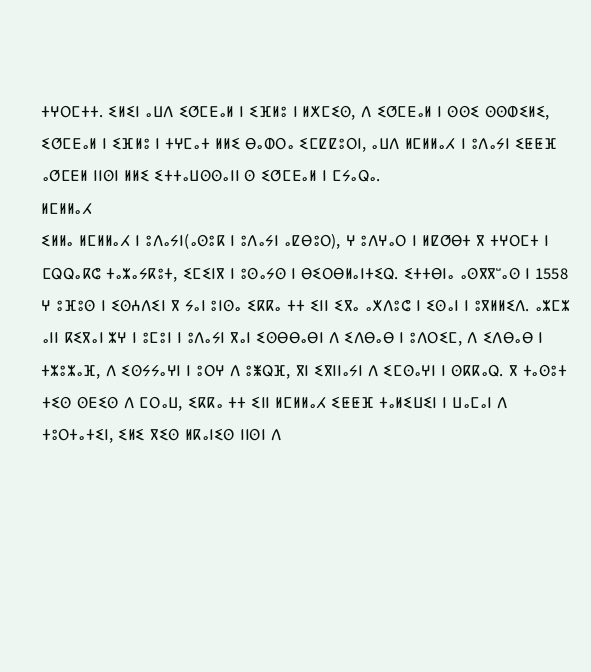ⵜⵖⵔⵎⵜⵜ. ⵉⵍⵉⵏ ⴰⵡⴷ ⵉⵚⵎⴹⴰⵍ ⵏ ⵉⴼⵍⵓ ⵏ ⵍⵅⵎⵉⵙ, ⴷ ⵉⵚⵎⴹⴰⵍ ⵏ ⵙⵙⵉ ⵙⵙⵀⵉⵍⵉ, ⵉⵚⵎⴹⴰⵍ ⵏ ⵉⴼⵍⵓ ⵏ ⵜⵖⵎⴰⵜ ⵍⵍⵉ ⴱⴰⵀⵔⴰ ⵉⵎⵇⵇⵓⵔⵏ, ⴰⵡⴷ ⵍⵎⵍⵍⴰⵃ ⵏ ⵓⴷⴰⵢⵏ ⵉⵟⵟⴼ ⴰⵚⵎⴹⵍ ⵏⵏⵙⵏ ⵍⵍⵉ ⵉⵜⵜⴰⵡⵙⵙⴰⵏⵏ ⵙ ⵉⵚⵎⴹⴰⵍ ⵏ ⵎⵢⴰⵕⴰ.
ⵍⵎⵍⵍⴰⵃ
ⵉⵍⵍⴰ ⵍⵎⵍⵍⴰⵃ ⵏ ⵓⴷⴰⵢⵏ(ⴰⵙⵓⴽ ⵏ ⵓⴷⴰⵢⵏ ⴰⵇⴱⵓⵔ), ⵖ ⵓⴷⵖⴰⵔ ⵏ ⵍⵇⵚⴱⵜ ⴳ ⵜⵖⵔⵎⵜ ⵏ ⵎⵕⵕⴰⴽⵛ ⵜⴰⵣⴰⵢⴽⵓⵜ, ⵉⵎⵉⵏⴳ ⵏ ⵓⵙⴰⵢⵙ ⵏ ⴱⵉⵔⴱⵍⴰⵏⵜⵉⵕ. ⵉⵜⵜⴱⵏⴰ ⴰⵙⴳⴳⵯⴰⵙ ⵏ 1558 ⵖ ⵓⴼⵓⵙ ⵏ ⵉⵙⵄⴷⵉⵏ ⴳ ⵢⴰⵏ ⵓⵏⵙⴰ ⵉⴽⴽⴰ ⵜⵜ ⵉⵏⵏ ⵉⴳⴰ ⴰⵅⴷⵓⵛ ⵏ ⵉⵙⴰⵏ ⵏ ⵓⴳⵍⵍⵉⴷ. ⴰⵣⵎⵣ ⴰⵏⵏ ⴽⵉⴳⴰⵏ ⵣⵖ ⵏ ⵓⵎⵓⵏ ⵏ ⵓⴷⴰⵢⵏ ⴳⴰⵏ ⵉⵙⴱⴱⴰⴱⵏ ⴷ ⵉⴷⴱⴰⴱ ⵏ ⵓⴷⵔⵉⵎ, ⴷ ⵉⴷⴱⴰⴱ ⵏ ⵜⵣⵓⵣⴰⴼ, ⴷ ⵉⵙⵢⵢⴰⵖⵏ ⵏ ⵓⵔⵖ ⴷ ⵓⵥⵕⴼ, ⴳⵏ ⵉⴳⵏⵏⴰⵢⵏ ⴷ ⵉⵎⵙⴰⵖⵏ ⵏ ⵙⴽⴽⴰⵕ. ⴳ ⵜⴰⵙⵓⵜ ⵜⵉⵙ ⵙⴹⵉⵙ ⴷ ⵎⵔⴰⵡ, ⵉⴽⴽⴰ ⵜⵜ ⵉⵏⵏ ⵍⵎⵍⵍⴰⵃ ⵉⵟⵟⴼ ⵜⴰⵍⵉⵡⵉⵏ ⵏ ⵡⴰⵎⴰⵏ ⴷ ⵜⵓⵔⵜⴰⵜⵉⵏ, ⵉⵍⵉ ⴳⵉⵙ ⵍⴽⴰⵏⵉⵙ ⵏⵏⵙⵏ ⴷ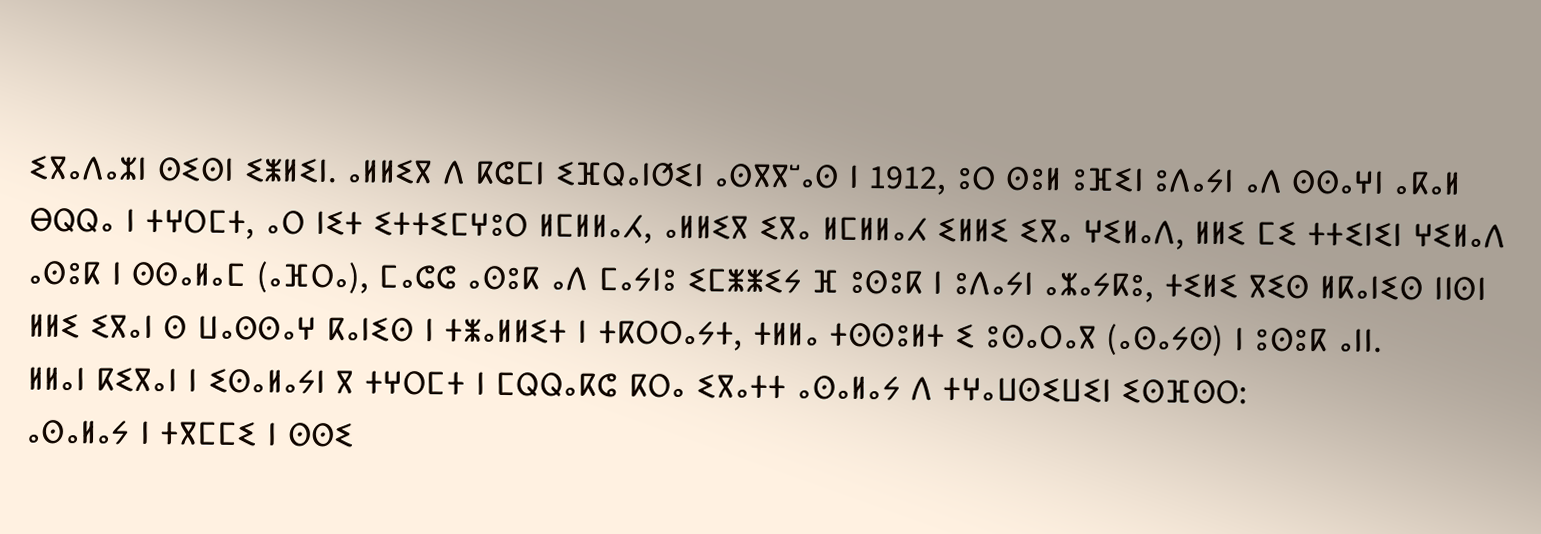ⵉⴳⴰⴷⴰⵣⵏ ⵙⵉⵙⵏ ⵉⵥⵍⵉⵏ. ⴰⵍⵍⵉⴳ ⴷ ⴽⵛⵎⵏ ⵉⴼⵕⴰⵏⵚⵉⵏ ⴰⵙⴳⴳⵯⴰⵙ ⵏ 1912, ⵓⵔ ⵙⵓⵍ ⵓⴼⵉⵏ ⵓⴷⴰⵢⵏ ⴰⴷ ⵙⵙⴰⵖⵏ ⴰⴽⴰⵍ ⴱⵕⵕⴰ ⵏ ⵜⵖⵔⵎⵜ, ⴰⵔ ⵏⵉⵜ ⵉⵜⵜⵉⵎⵖⵓⵔ ⵍⵎⵍⵍⴰⵃ, ⴰⵍⵍⵉⴳ ⵉⴳⴰ ⵍⵎⵍⵍⴰⵃ ⵉⵍⵍⵉ ⵉⴳⴰ ⵖⵉⵍⴰⴷ, ⵍⵍⵉ ⵎⵉ ⵜⵜⵉⵏⵉⵏ ⵖⵉⵍⴰⴷ ⴰⵙⵓⴽ ⵏ ⵙⵙⴰⵍⴰⵎ (ⴰⴼⵔⴰ), ⵎⴰⵛⵛ ⴰⵙⵓⴽ ⴰⴷ ⵎⴰⵢⵏⵓ ⵉⵎⵥⵥⵉⵢ ⴼ ⵓⵙⵓⴽ ⵏ ⵓⴷⴰⵢⵏ ⴰⵣⴰⵢⴽⵓ, ⵜⵉⵍⵉ ⴳⵉⵙ ⵍⴽⴰⵏⵉⵙ ⵏⵏⵙⵏ ⵍⵍⵉ ⵉⴳⴰⵏ ⵙ ⵡⴰⵙⵙⴰⵖ ⴽⴰⵏⵉⵙ ⵏ ⵜⵥⴰⵍⵍⵉⵜ ⵏ ⵜⴽⵔⵔⴰⵢⵜ, ⵜⵍⵍⴰ ⵜⵙⵙⵓⵍⵜ ⵉ ⵓⵙⴰⵔⴰⴳ (ⴰⵙⴰⵢⵙ) ⵏ ⵓⵙⵓⴽ ⴰⵏⵏ.
ⵍⵍⴰⵏ ⴽⵉⴳⴰⵏ ⵏ ⵉⵙⴰⵍⴰⵢⵏ ⴳ ⵜⵖⵔⵎⵜ ⵏ ⵎⵕⵕⴰⴽⵛ ⴽⵔⴰ ⵉⴳⴰⵜⵜ ⴰⵙⴰⵍⴰⵢ ⴷ ⵜⵖⴰⵡⵙⵉⵡⵉⵏ ⵉⵙⴼⵙⵔ:
ⴰⵙⴰⵍⴰⵢ ⵏ ⵜⴳⵎⵎⵉ ⵏ ⵙⵙⵉ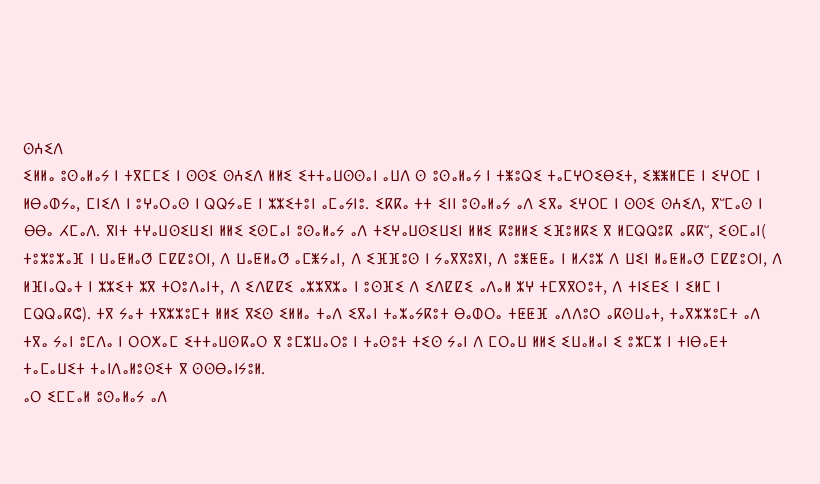ⵙⵄⵉⴷ
ⵉⵍⵍⴰ ⵓⵙⴰⵍⴰⵢ ⵏ ⵜⴳⵎⵎⵉ ⵏ ⵙⵙⵉ ⵙⵄⵉⴷ ⵍⵍⵉ ⵉⵜⵜⴰⵡⵙⵙⴰⵏ ⴰⵡⴷ ⵙ ⵓⵙⴰⵍⴰⵢ ⵏ ⵜⵥⵓⵕⵉ ⵜⴰⵎⵖⵔⵉⴱⵉⵜ, ⵉⵥⵥⵍⵎⴹ ⵏ ⵉⵖⵔⵎ ⵏ ⵍⴱⴰⵀⵢⴰ, ⵎⵏⵉⴷ ⵏ ⵓⵖⴰⵔⴰⵙ ⵏ ⵕⵕⵢⴰⴹ ⵏ ⵣⵣⵉⵜⵓⵏ ⴰⵎⴰⵢⵏⵓ. ⵉⴽⴽⴰ ⵜⵜ ⵉⵏⵏ ⵓⵙⴰⵍⴰⵢ ⴰⴷ ⵉⴳⴰ ⵉⵖⵔⵎ ⵏ ⵙⵙⵉ ⵙⵄⵉⴷ, ⴳⵯⵎⴰⵙ ⵏ ⴱⴱⴰ ⵃⵎⴰⴷ. ⴳⵏⵜ ⵜⵖⴰⵡⵙⵉⵡⵉⵏ ⵍⵍⵉ ⵉⵙⵎⴰⵏ ⵓⵙⴰⵍⴰⵢ ⴰⴷ ⵜⵉⵖⴰⵡⵙⵉⵡⵉⵏ ⵍⵍⵉ ⴽⵓⵍⵍⵉ ⵉⴼⵓⵍⴽⵉ ⴳ ⵍⵎⵕⵕⵓⴽ ⴰⴽⴽⵯ, ⵉⵙⵎⴰⵏ( ⵜⵓⵣⵓⵣⴰⴼ ⵏ ⵡⴰⵟⵍⴰⵚ ⵎⵇⵇⵓⵔⵏ, ⴷ ⵡⴰⵟⵍⴰⵚ ⴰⵎⵥⵢⴰⵏ, ⴷ ⵉⴼⴼⵓⵙ ⵏ ⵢⴰⴳⴳⵓⴳⵏ, ⴷ ⵓⵥⵟⵟⴰ ⵏ ⵍⵃⵓⵣ ⴷ ⵡⵉⵏ ⵍⴰⵟⵍⴰⵚ ⵎⵇⵇⵓⵔⵏ, ⴷ ⵍⴼⵏⴰⵕⴰⵜ ⵏ ⵣⵣⵉⵜ ⵣⴳ ⵜⵔⵓⴷⴰⵏⵜ, ⴷ ⵉⴷⵇⵇⵉ ⴰⵣⵣⴳⵣⴰ ⵏ ⵓⵙⴼⵉ ⴷ ⵉⴷⵇⵇⵉ ⴰⴷⴰⵍ ⵣⵖ ⵜⵎⴳⴳⵔⵓⵜ, ⴷ ⵜⵏⵉⴹⵉ ⵏ ⵉⵍⵎ ⵏ ⵎⵕⵕⴰⴽⵛ). ⵜⴳ ⵢⴰⵜ ⵜⴳⵣⵣⵓⵎⵜ ⵍⵍⵉ ⴳⵉⵙ ⵉⵍⵍⴰ ⵜⴰⴷ ⵉⴳⴰⵏ ⵜⴰⵣⴰⵢⴽⵓⵜ ⴱⴰⵀⵔⴰ ⵜⵟⵟⴼ ⴰⴷⴷⵓⵔ ⴰⴽⵙⵡⴰⵜ, ⵜⴰⴳⵣⵣⵓⵎⵜ ⴰⴷ ⵜⴳⴰ ⵢⴰⵏ ⵓⵎⴷⴰ ⵏ ⵔⵔⵅⴰⵎ ⵉⵜⵜⴰⵡⵙⴽⴰⵔ ⴳ ⵓⵎⵣⵡⴰⵔⵓ ⵏ ⵜⴰⵙⵓⵜ ⵜⵉⵙ ⵢⴰⵏ ⴷ ⵎⵔⴰⵡ ⵍⵍⵉ ⵉⵡⴰⵍⴰⵏ ⵉ ⵓⵣⵎⵣ ⵏ ⵜⵏⴱⴰⴹⵜ ⵜⴰⵎⴰⵡⵉⵜ ⵜⴰⵏⴷⴰⵍⵓⵙⵉⵜ ⴳ ⵙⵙⴱⴰⵏⵢⵓⵍ.
ⴰⵔ ⵉⵎⵎⴰⵍ ⵓⵙⴰⵍⴰⵢ ⴰⴷ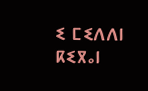ⵉ ⵎⵉⴷⴷⵏ ⴽⵉⴳⴰⵏ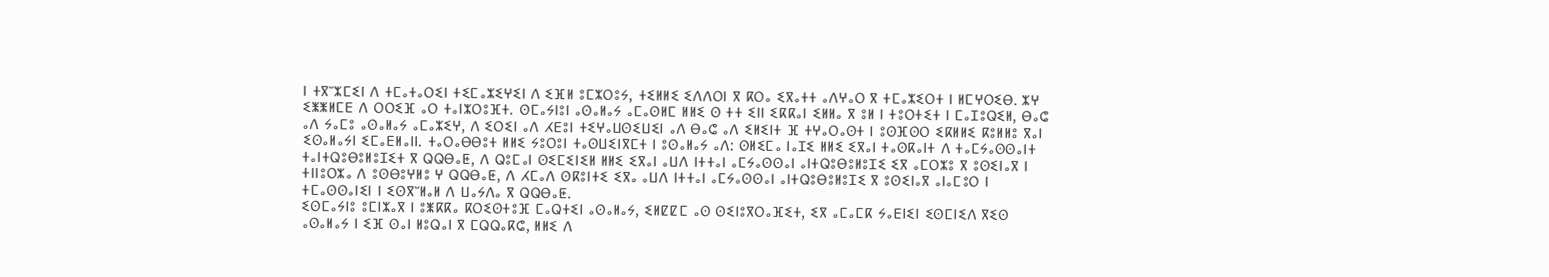ⵏ ⵜⴳⵯⵣⵎⵉⵏ ⴷ ⵜⵎⴰⵜⴰⵔⵉⵏ ⵜⵉⵎⴰⵣⵉⵖⵉⵏ ⴷ ⵉⴼⵍ ⵓⵎⵣⵔⵓⵢ, ⵜⵉⵍⵍⵉ ⵉⴷⴷⵔⵏ ⴳ ⴽⵔⴰ ⵉⴳⴰⵜⵜ ⴰⴷⵖⴰⵔ ⴳ ⵜⵎⴰⵣⵉⵔⵜ ⵏ ⵍⵎⵖⵔⵉⴱ. ⵣⵖ ⵉⵥⵥⵍⵎⴹ ⴷ ⵔⵔⵉⴼ ⴰⵔ ⵜⴰⵏⵣⵔⵓⴼⵜ. ⵙⵎⴰⵢⵏⵓⵏ ⴰⵙⴰⵍⴰⵢ ⴰⵎⴰⵙⵍⵎ ⵍⵍⵉ ⵙ ⵜⵜ ⵉⵏⵏ ⵉⴽⴽⴰⵏ ⵉⵍⵍⴰ ⴳ ⵓⵍ ⵏ ⵜⵓⵔⵜⵉⵜ ⵏ ⵎⴰⵊⵓⵕⵉⵍ, ⴱⴰⵛ ⴰⴷ ⵢⴰⵎⵓ ⴰⵙⴰⵍⴰⵢ ⴰⵎⴰⵣⵉⵖ, ⴷ ⵉⵔⵉⵏ ⴰⴷ ⵃⴹⵓⵏ ⵜⵉⵖⴰⵡⵙⵉⵡⵉⵏ ⴰⴷ ⴱⴰⵛ ⴰⴷ ⵉⵍⵉⵏⵜ ⴼ ⵜⵖⴰⵔⴰⵙⵜ ⵏ ⵓⵙⴼⵙⵔ ⵉⴽⵍⵍⵉ ⴽⵓⵍⵍⵓ ⴳⴰⵏ ⵉⵙⴰⵍⴰⵢⵏ ⵉⵎⴰⴹⵍⴰⵏⵏ. ⵜⴰⵔⴰⴱⴱⵓⵜ ⵍⵍⵉ ⵢⵓⵔⵓⵏ ⵜⴰⵙⵡⵉⵏⴳⵎⵜ ⵏ ⵓⵙⴰⵍⴰⵢ ⴰⴷ: ⵙⵍⵉⵎⴰ ⵏⴰⵊⵉ ⵍⵍⵉ ⵉⴳⴰⵏ ⵜⴰⵙⴽⴰⵏⵜ ⴷ ⵜⴰⵎⵢⴰⵙⵙⴰⵏⵜ ⵜⴰⵏⵜⵕⵓⴱⵓⵍⵓⵊⵉⵜ ⴳ ⵕⵕⴱⴰⵟ, ⴷ ⵕⵓⵎⴰⵏ ⵙⵉⵎⵉⵏⵉⵍ ⵍⵍⵉ ⵉⴳⴰⵏ ⴰⵡⴷ ⵏⵜⵜⴰⵏ ⴰⵎⵢⴰⵙⵙⴰⵏ ⴰⵏⵜⵕⵓⴱⵓⵍⵓⵊⵉ ⵉⴳ ⴰⵎⵔⵣⵓ ⴳ ⵓⵙⵉⵏⴰⴳ ⵏ ⵜⵏⵏⵓⵔⵣⴰ ⴷ ⵓⵙⴱⵓⵖⵍⵓ ⵖ ⵕⵕⴱⴰⵟ, ⴷ ⵃⵎⴰⴷ ⵙⴽⵓⵏⵜⵉ ⵉⴳⴰ ⴰⵡⴷ ⵏⵜⵜⴰⵏ ⴰⵎⵢⴰⵙⵙⴰⵏ ⴰⵏⵜⵕⵓⴱⵓⵍⵓⵊⵉ ⴳ ⵓⵙⵉⵏⴰⴳ ⴰⵏⴰⵎⵓⵔ ⵏ ⵜⵎⴰⵙⵙⴰⵏⵉⵏ ⵏ ⵉⵙⴳⵯⵍⴰⵍ ⴷ ⵡⴰⵢⴷⴰ ⴳ ⵕⵕⴱⴰⵟ.
ⵉⵙⵎⴰⵢⵏⵓ ⵓⵎⵏⵣⴰⴳ ⵏ ⵓⵥⴽⴽⴰ ⴽⵔⵉⵙⵜⵓⴼ ⵎⴰⵕⵜⵉⵏ ⴰⵙⴰⵍⴰⵢ, ⵉⵍⵇⵇⵎ ⴰⵙ ⵙⵉⵏⵓⴳⵔⴰⴼⵉⵜ, ⵉⴳ ⴰⵎⴰⵎⴽ ⵢⴰⴹⵏⵉⵏ ⵉⵙⵎⵏⵉⴷ ⴳⵉⵙ ⴰⵙⴰⵍⴰⵢ ⵏ ⵉⴼ ⵙⴰⵏ ⵍⵓⵕⴰⵏ ⴳ ⵎⵕⵕⴰⴽⵛ, ⵍⵍⵉ ⴷ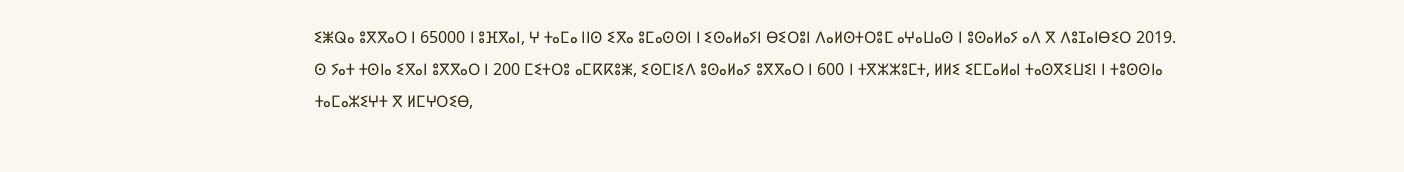ⵉⵥⵕⴰ ⵓⴳⴳⴰⵔ ⵏ 65000 ⵏ ⵓⴼⴳⴰⵏ, ⵖ ⵜⴰⵎⴰ ⵏⵏⵙ ⵉⴳⴰ ⵓⵎⴰⵙⵙⵏ ⵏ ⵉⵙⴰⵍⴰⵢⵏ ⴱⵉⵔⵓⵏ ⴷⴰⵍⵙⵜⵔⵓⵎ ⴰⵖⴰⵡⴰⵙ ⵏ ⵓⵙⴰⵍⴰⵢ ⴰⴷ ⴳ ⴷⵓⵊⴰⵏⴱⵉⵔ 2019.
ⵙ ⵢⴰⵜ ⵜⵙⵏⴰ ⵉⴳⴰⵏ ⵓⴳⴳⴰⵔ ⵏ 200 ⵎⵉⵜⵔⵓ ⴰⵎⴽⴽⵓⵥ, ⵉⵙⵎⵏⵉⴷ ⵓⵙⴰⵍⴰⵢ ⵓⴳⴳⴰⵔ ⵏ 600 ⵏ ⵜⴳⵣⵣⵓⵎⵜ, ⵍⵍⵉ ⵉⵎⵎⴰⵍⴰⵏ ⵜⴰⵙⴳⵉⵡⵉⵏ ⵏ ⵜⵓⵙⵙⵏⴰ ⵜⴰⵎⴰⵣⵉⵖⵜ ⴳ ⵍⵎⵖⵔⵉⴱ,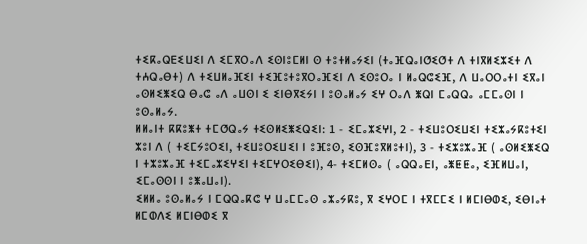ⵜⵉⴽⴰⵕⴹⵉⵡⵉⵏ ⴷ ⵉⵎⴳⵔⴰⴷ ⵉⵙⵏⵓⵎⵍⵏ ⵙ ⵜⵓⵜⵍⴰⵢⵉⵏ (ⵜⴰⴼⵕⴰⵏⵚⵉⵚⵜ ⴷ ⵜⵏⴳⵍⵉⵣⵉⵜ ⴷ ⵜⵄⵕⴰⴱⵜ) ⴷ ⵜⵉⵡⵍⴰⴼⵉⵏ ⵜⵉⴼⵓⵜⵓⴳⵔⴰⴼⵉⵏ ⴷ ⵉⵙⵓⵔⴰ ⵏ ⵍⴰⵕⵛⵉⴼ, ⴷ ⵡⴰⵔⵔⴰⵜⵏ ⵉⴳⴰⵏ ⴰⵙⵍⵉⵥⵉⵕ ⴱⴰⵛ ⴰⴷ ⴰⵡⵙⵏ ⵉ ⵉⵏⴱⴳⵉⵢⵏ ⵏ ⵓⵙⴰⵍⴰⵢ ⵉⵖ ⵔⴰⴷ ⵥⵕⵏ ⵎⴰⵕⵕⴰ ⴰⵎⵎⴰⵙⵏ ⵏ ⵓⵙⴰⵍⴰⵢ.
ⵍⵍⴰⵏⵜ ⴽⴽⵓⵥⵜ ⵜⵎⵚⵕⴰⵢ ⵜⵉⵙⵍⵉⵥⵉⵕⵉⵏ: 1 - ⵉⵎⴰⵣⵉⵖⵏ, 2 - ⵜⵉⵡⵓⵔⵉⵡⵉⵏ ⵜⵉⵣⴰⵢⴽⵓⵜⵉⵏ ⵣⵓⵏ ⴷ ( ⵜⵉⵎⵢⵓⵔⵉⵏ, ⵜⵉⵡⵓⵔⵉⵡⵉⵏ ⵏ ⵓⴼⵓⵙ, ⵉⵙⴼⵓⴳⵍⵓⵜⵏ), 3 - ⵜⵉⵣⵓⵣⴰⴼ ( ⴰⵙⵍⵉⵥⵉⵕ ⵏ ⵜⵣⵓⵣⴰⴼ ⵜⵉⵎⴰⵣⵉⵖⵉⵏ ⵜⵉⵎⵖⵔⵉⴱⵉⵏ), 4- ⵜⵉⵎⵍⵙⴰ ( ⴰⵕⵕⴰⴹⵏ, ⴰⵥⵟⵟⴰ, ⵉⴼⵍⵡⴰⵏ, ⵉⵎⴰⵙⵙⵏ ⵏ ⵓⵥⴰⵡⴰⵏ).
ⵉⵍⵍⴰ ⵓⵙⴰⵍⴰⵢ ⵏ ⵎⵕⵕⴰⴽⵛ ⵖ ⵡⴰⵎⵎⴰⵙ ⴰⵣⴰⵢⴽⵓ, ⴳ ⵉⵖⵔⵎ ⵏ ⵜⴳⵎⵎⵉ ⵏ ⵍⵎⵏⴱⵀⵉ, ⵉⴱⵏⴰⵜ ⵍⵎⵀⴷⵉ ⵍⵎⵏⴱⵀⵉ ⴳ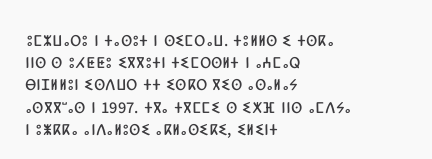ⵓⵎⵣⵡⴰⵔⵓ ⵏ ⵜⴰⵙⵓⵜ ⵏ ⵙⵉⵎⵔⴰⵡ. ⵜⵓⵍⵍⵙ ⵉ ⵜⵙⴽⴰ ⵏⵏⵙ ⵙ ⵓⵃⵟⵟⵓ ⵉⴳⴳⵓⵜⵏ ⵜⵉⵎⵔⵙⵍⵜ ⵏ ⴰⵄⵎⴰⵕ ⴱⵏⵊⵍⵍⵓⵏ ⵉⵙⴷⵡⵔ ⵜⵜ ⵉⵙⴽⵔ ⴳⵉⵙ ⴰⵙⴰⵍⴰⵢ ⴰⵙⴳⴳⵯⴰⵙ ⵏ 1997. ⵜⴳⴰ ⵜⴳⵎⵎⵉ ⵙ ⵉⵅⴼ ⵏⵏⵙ ⴰⵎⴷⵢⴰ ⵏ ⵓⵥⴽⴽⴰ ⴰⵏⴷⴰⵍⵓⵙⵉ ⴰⴽⵍⴰⵙⵉⴽⵉ, ⵉⵍⵉⵏⵜ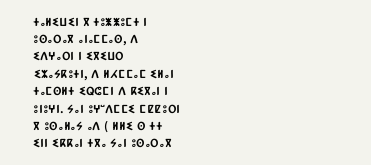ⵜⴰⵍⵉⵡⵉⵏ ⴳ ⵜⵓⵥⵥⵓⵎⵜ ⵏ ⵓⵙⴰⵔⴰⴳ ⴰⵏⴰⵎⵎⴰⵙ, ⴷ ⵉⴷⵖⴰⵔⵏ ⵏ ⵉⴳⵉⵡⵔ ⵉⵣⴰⵢⴽⵓⵜⵏ, ⴷ ⵍⵃⵎⵎⴰⵎ ⵉⵍⴰⵏ ⵜⴰⵎⵙⵍⵜ ⵉⵕⵛⵎⵏ ⴷ ⴽⵉⴳⴰⵏ ⵏ ⵓⵏⵓⵖⵏ. ⵢⴰⵏ ⵓⵖⵯⴷⵎⵎⵉ ⵎⵇⵇⵓⵔⵏ ⴳ ⵓⵙⴰⵍⴰⵢ ⴰⴷ ( ⵍⵍⵉ ⵙ ⵜⵜ ⵉⵏⵏ ⵉⴽⴽⴰⵏ ⵜⴳⴰ ⵢⴰⵏ ⵓⵙⴰⵔⴰⴳ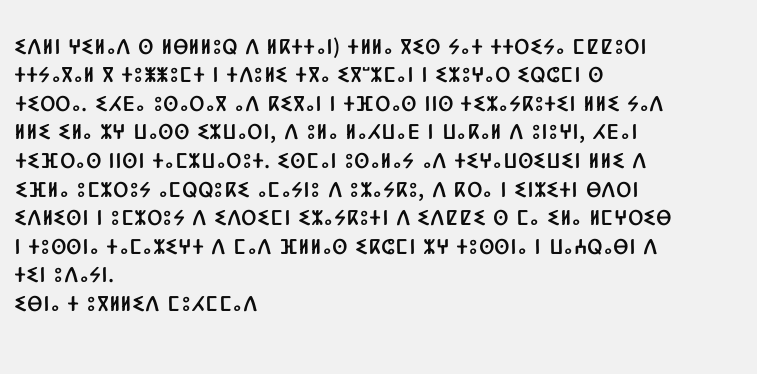ⵉⴷⵍⵏ ⵖⵉⵍⴰⴷ ⵙ ⵍⴱⵍⵍⵓⵕ ⴷ ⵍⴽⵜⵜⴰⵏ) ⵜⵍⵍⴰ ⴳⵉⵙ ⵢⴰⵜ ⵜⵜⵔⵉⵢⴰ ⵎⵇⵇⵓⵔⵏ ⵜⵜⵢⴰⴳⴰⵍ ⴳ ⵜⵓⵥⵥⵓⵎⵜ ⵏ ⵜⴷⵓⵍⵉ ⵜⴳⴰ ⵉⴳⵯⵣⵎⴰⵏ ⵏ ⵉⵣⵓⵖⴰⵔ ⵉⵕⵛⵎⵏ ⵙ ⵜⵉⵔⵔⴰ. ⵉⵃⴹⴰ ⵓⵙⴰⵔⴰⴳ ⴰⴷ ⴽⵉⴳⴰⵏ ⵏ ⵜⴼⵔⴰⵙ ⵏⵏⵙ ⵜⵉⵣⴰⵢⴽⵓⵜⵉⵏ ⵍⵍⵉ ⵢⴰⴷ ⵍⵍⵉ ⵉⵍⴰ ⵣⵖ ⵡⴰⵙⵙ ⵉⵣⵡⴰⵔⵏ, ⴷ ⵓⵍⴰ ⵍⴰⵃⵡⴰⴹ ⵏ ⵡⴰⴽⴰⵍ ⴷ ⵓⵏⵓⵖⵏ, ⵃⴹⴰⵏ ⵜⵉⴼⵔⴰⵙ ⵏⵏⵙⵏ ⵜⴰⵎⵣⵡⴰⵔⵓⵜ. ⵉⵙⵎⴰⵏ ⵓⵙⴰⵍⴰⵢ ⴰⴷ ⵜⵉⵖⴰⵡⵙⵉⵡⵉⵏ ⵍⵍⵉ ⴷ ⵉⴼⵍⴰ ⵓⵎⵣⵔⵓⵢ ⴰⵎⵕⵕⵓⴽⵉ ⴰⵎⴰⵢⵏⵓ ⴷ ⵓⵣⴰⵢⴽⵓ, ⴷ ⴽⵔⴰ ⵏ ⵉⵏⵣⵉⵜⵏ ⴱⴷⵔⵏ ⵉⴷⵍⵉⵙⵏ ⵏ ⵓⵎⵣⵔⵓⵢ ⴷ ⵉⴷⵔⵉⵎⵏ ⵉⵣⴰⵢⴽⵓⵜⵏ ⴷ ⵉⴷⵇⵇⵉ ⵙ ⵎⴰ ⵉⵍⴰ ⵍⵎⵖⵔⵉⴱ ⵏ ⵜⵓⵙⵙⵏⴰ ⵜⴰⵎⴰⵣⵉⵖⵜ ⴷ ⵎⴰⴷ ⴼⵍⵍⴰⵙ ⵉⴽⵛⵎⵏ ⵣⵖ ⵜⵓⵙⵙⵏⴰ ⵏ ⵡⴰⵄⵕⴰⴱⵏ ⴷ ⵜⵉⵏ ⵓⴷⴰⵢⵏ.
ⵉⴱⵏⴰ ⵜ ⵓⴳⵍⵍⵉⴷ ⵎⵓⵃⵎⵎⴰⴷ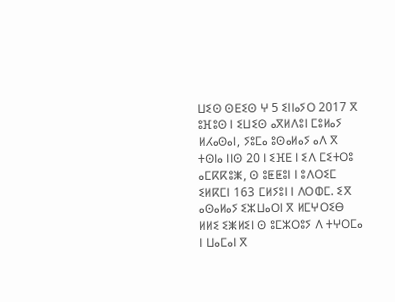ⵡⵉⵙ ⵙⴹⵉⵙ ⵖ 5 ⵉⵏⵏⴰⵢⵔ 2017 ⴳ ⵓⴼⵓⵙ ⵏ ⵉⵡⵉⵙ ⴰⴳⵍⴷⵓⵏ ⵎⵓⵍⴰⵢ ⵍⵃⴰⵙⴰⵏ, ⵢⵓⵎⴰ ⵓⵙⴰⵍⴰⵢ ⴰⴷ ⴳ ⵜⵙⵏⴰ ⵏⵏⵙ 20 ⵏ ⵉⴼⴹ ⵏ ⵉⴷ ⵎⵉⵜⵔⵓ ⴰⵎⴽⴽⵓⵥ, ⵙ ⵓⵟⵟⵓⵏ ⵏ ⵓⴷⵔⵉⵎ ⵉⵍⴽⵎⵏ 163 ⵎⵍⵢⵓⵏ ⵏ ⴷⵔⵀⵎ. ⵉⴳ ⴰⵙⴰⵍⴰⵢ ⵉⵣⵡⴰⵔⵏ ⴳ ⵍⵎⵖⵔⵉⴱ ⵍⵍⵉ ⵉⵥⵍⵉⵏ ⵙ ⵓⵎⵣⵔⵓⵢ ⴷ ⵜⵖⵔⵎⴰ ⵏ ⵡⴰⵎⴰⵏ ⴳ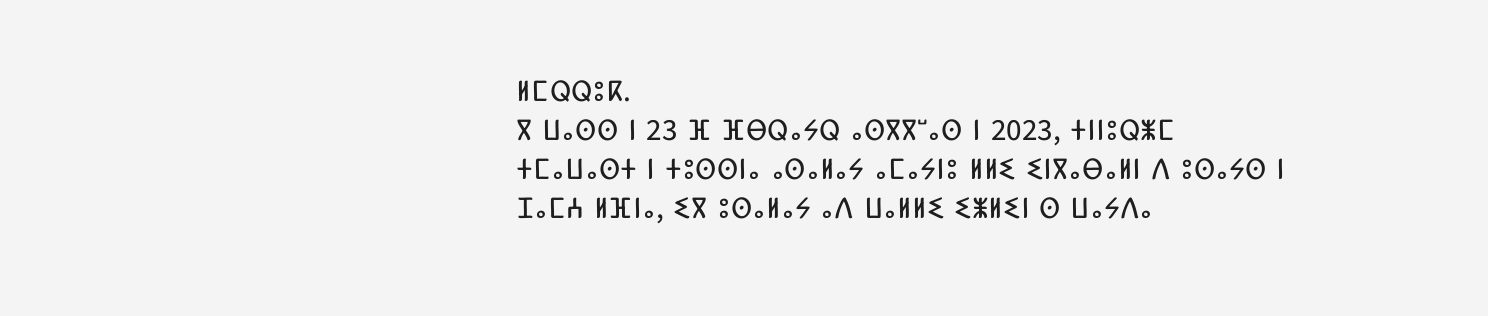ⵍⵎⵕⵕⵓⴽ.
ⴳ ⵡⴰⵙⵙ ⵏ 23 ⴼ ⴼⴱⵕⴰⵢⵕ ⴰⵙⴳⴳⵯⴰⵙ ⵏ 2023, ⵜⵏⵏⵓⵕⵥⵎ ⵜⵎⴰⵡⴰⵙⵜ ⵏ ⵜⵓⵙⵙⵏⴰ ⴰⵙⴰⵍⴰⵢ ⴰⵎⴰⵢⵏⵓ ⵍⵍⵉ ⵉⵏⴳⴰⴱⴰⵍⵏ ⴷ ⵓⵙⴰⵢⵙ ⵏ ⵊⴰⵎⵄ ⵍⴼⵏⴰ, ⵉⴳ ⵓⵙⴰⵍⴰⵢ ⴰⴷ ⵡⴰⵍⵍⵉ ⵉⵥⵍⵉⵏ ⵙ ⵡⴰⵢⴷⴰ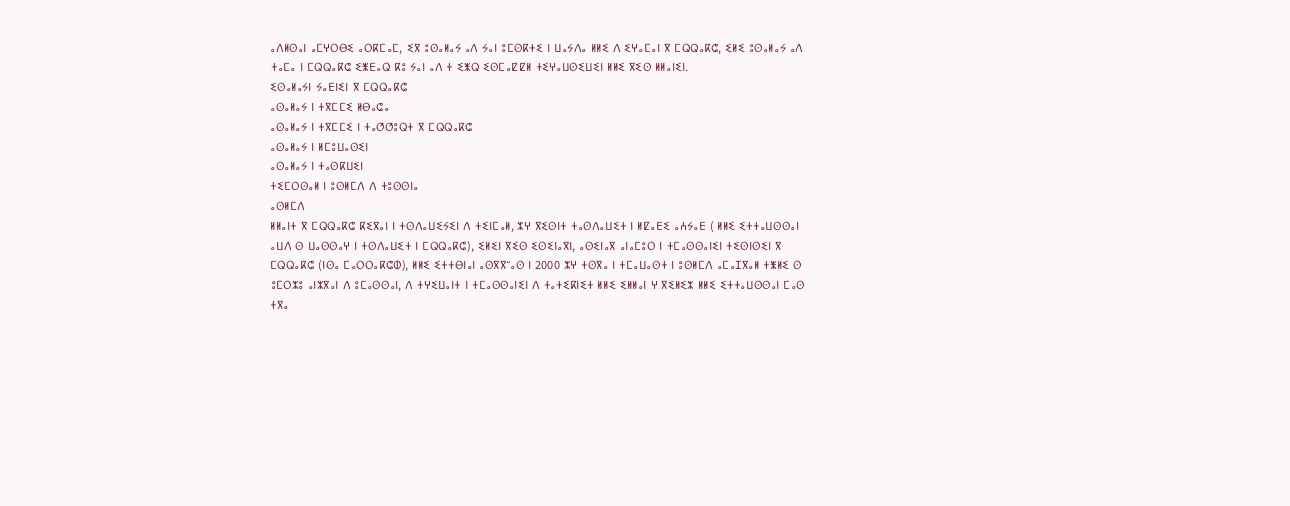ⴰⴷⵍⵙⴰⵏ ⴰⵎⵖⵔⴱⵉ ⴰⵔⴽⵎⴰⵎ, ⵉⴳ ⵓⵙⴰⵍⴰⵢ ⴰⴷ ⵢⴰⵏ ⵓⵎⵙⴽⵜⵉ ⵏ ⵡⴰⵢⴷⴰ ⵍⵍⵉ ⴷ ⵉⵖⴰⵎⴰⵏ ⴳ ⵎⵕⵕⴰⴽⵛ, ⵉⵍⵉ ⵓⵙⴰⵍⴰⵢ ⴰⴷ ⵜⴰⵎⴰ ⵏ ⵎⵕⵕⴰⴽⵛ ⵉⵥⴹⴰⵕ ⴽⵓ ⵢⴰⵏ ⴰⴷ ⵜ ⵉⵥⵕ ⵉⵙⵎⴰⵇⵇⵍ ⵜⵉⵖⴰⵡⵙⵉⵡⵉⵏ ⵍⵍⵉ ⴳⵉⵙ ⵍⵍⴰⵏⵉⵏ.
ⵉⵙⴰⵍⴰⵢⵏ ⵢⴰⴹⵏⵉⵏ ⴳ ⵎⵕⵕⴰⴽⵛ
ⴰⵙⴰⵍⴰⵢ ⵏ ⵜⴳⵎⵎⵉ ⵍⴱⴰⵛⴰ
ⴰⵙⴰⵍⴰⵢ ⵏ ⵜⴳⵎⵎⵉ ⵏ ⵜⴰⵚⵚⵓⵕⵜ ⴳ ⵎⵕⵕⴰⴽⵛ
ⴰⵙⴰⵍⴰⵢ ⵏ ⵍⵎⵓⵡⴰⵙⵉⵏ
ⴰⵙⴰⵍⴰⵢ ⵏ ⵜⴰⵙⴽⵡⵉⵏ
ⵜⵉⵎⵔⵙⴰⵍ ⵏ ⵓⵙⵍⵎⴷ ⴷ ⵜⵓⵙⵙⵏⴰ
ⴰⵙⵍⵎⴷ
ⵍⵍⴰⵏⵜ ⴳ ⵎⵕⵕⴰⴽⵛ ⴽⵉⴳⴰⵏ ⵏ ⵜⵙⴷⴰⵡⵉⵢⵉⵏ ⴷ ⵜⵉⵏⵎⴰⵍ, ⵣⵖ ⴳⵉⵙⵏⵜ ⵜⴰⵙⴷⴰⵡⵉⵜ ⵏ ⵍⵇⴰⴹⵉ ⴰⵄⵢⴰⴹ ( ⵍⵍⵉ ⵉⵜⵜⴰⵡⵙⵙⴰⵏ ⴰⵡⴷ ⵙ ⵡⴰⵙⵙⴰⵖ ⵏ ⵜⵙⴷⴰⵡⵉⵜ ⵏ ⵎⵕⵕⴰⴽⵛ), ⵉⵍⵉⵏ ⴳⵉⵙ ⵉⵙⵉⵏⴰⴳⵏ, ⴰⵙⵉⵏⴰⴳ ⴰⵏⴰⵎⵓⵔ ⵏ ⵜⵎⴰⵙⵙⴰⵏⵉⵏ ⵜⵉⵙⵏⵙⵉⵏ ⴳ ⵎⵕⵕⴰⴽⵛ (ⵏⵙⴰ ⵎⴰⵔⵔⴰⴽⵛⵀ), ⵍⵍⵉ ⵉⵜⵜⴱⵏⴰⵏ ⴰⵙⴳⴳⵯⴰⵙ ⵏ 2000 ⵣⵖ ⵜⵙⴳⴰ ⵏ ⵜⵎⴰⵡⴰⵙⵜ ⵏ ⵓⵙⵍⵎⴷ ⴰⵎⴰⵊⴳⴰⵍ ⵜⵥⵍⵉ ⵙ ⵓⵎⵔⵣⵓ ⴰⵏⵣⴳⴰⵏ ⴷ ⵓⵎⴰⵙⵙⴰⵏ, ⴷ ⵜⵖⵉⵡⴰⵏⵜ ⵏ ⵜⵎⴰⵙⵙⴰⵏⵉⵏ ⴷ ⵜⴰⵜⵉⴽⵏⵉⵜ ⵍⵍⵉ ⵉⵍⵍⴰⵏ ⵖ ⴳⵉⵍⵉⵣ ⵍⵍⵉ ⵉⵜⵜⴰⵡⵙⵙⴰⵏ ⵎⴰⵙ ⵜⴳⴰ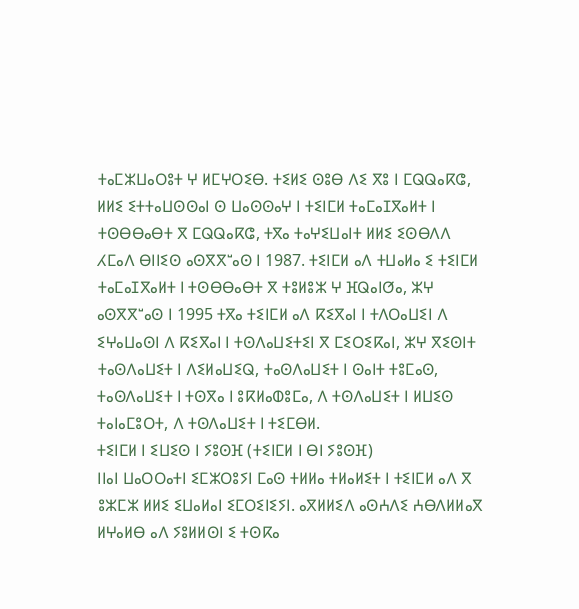ⵜⴰⵎⵣⵡⴰⵔⵓⵜ ⵖ ⵍⵎⵖⵔⵉⴱ. ⵜⵉⵍⵉ ⵙⵓⴱ ⴷⵉ ⴳⵓ ⵏ ⵎⵕⵕⴰⴽⵛ, ⵍⵍⵉ ⵉⵜⵜⴰⵡⵙⵙⴰⵏ ⵙ ⵡⴰⵙⵙⴰⵖ ⵏ ⵜⵉⵏⵎⵍ ⵜⴰⵎⴰⵊⴳⴰⵍⵜ ⵏ ⵜⵙⴱⴱⴰⴱⵜ ⴳ ⵎⵕⵕⴰⴽⵛ, ⵜⴳⴰ ⵜⴰⵖⵉⵡⴰⵏⵜ ⵍⵍⵉ ⵉⵙⴱⴷⴷ ⵃⵎⴰⴷ ⴱⵏⵏⵉⵙ ⴰⵙⴳⴳⵯⴰⵙ ⵏ 1987. ⵜⵉⵏⵎⵍ ⴰⴷ ⵜⵡⴰⵍⴰ ⵉ ⵜⵉⵏⵎⵍ ⵜⴰⵎⴰⵊⴳⴰⵍⵜ ⵏ ⵜⵙⴱⴱⴰⴱⵜ ⴳ ⵜⵓⵍⵓⵣ ⵖ ⴼⵕⴰⵏⵚⴰ, ⵣⵖ ⴰⵙⴳⴳⵯⴰⵙ ⵏ 1995 ⵜⴳⴰ ⵜⵉⵏⵎⵍ ⴰⴷ ⴽⵉⴳⴰⵏ ⵏ ⵜⴷⵔⴰⵡⵉⵏ ⴷ ⵉⵖⴰⵡⴰⵙⵏ ⴷ ⴽⵉⴳⴰⵏ ⵏ ⵜⵙⴷⴰⵡⵉⵜⵉⵏ ⴳ ⵎⵉⵔⵉⴽⴰⵏ, ⵣⵖ ⴳⵉⵙⵏⵜ ⵜⴰⵙⴷⴰⵡⵉⵜ ⵏ ⴷⵉⵍⴰⵡⵉⵕ, ⵜⴰⵙⴷⴰⵡⵉⵜ ⵏ ⵙⴰⵏⵜ ⵜⵓⵎⴰⵙ, ⵜⴰⵙⴷⴰⵡⵉⵜ ⵏ ⵜⵙⴳⴰ ⵏ ⵓⴽⵍⴰⵀⵓⵎⴰ, ⴷ ⵜⵙⴷⴰⵡⵉⵜ ⵏ ⵍⵡⵉⵙ ⵜⴰⵏⴰⵎⵓⵔⵜ, ⴷ ⵜⵙⴷⴰⵡⵉⵜ ⵏ ⵜⵉⵎⴱⵍ.
ⵜⵉⵏⵎⵍ ⵏ ⵉⵡⵉⵙ ⵏ ⵢⵓⵙⴼ (ⵜⵉⵏⵎⵍ ⵏ ⴱⵏ ⵢⵓⵙⴼ)
ⵏⵏⴰⵏ ⵡⴰⵔⵔⴰⵜⵏ ⵉⵎⵣⵔⵓⵢⵏ ⵎⴰⵙ ⵜⵍⵍⴰ ⵜⵍⴰⵍⵉⵜ ⵏ ⵜⵉⵏⵎⵍ ⴰⴷ ⴳ ⵓⵣⵎⵣ ⵍⵍⵉ ⵉⵡⴰⵍⴰⵏ ⵉⵎⵔⵉⵏⵉⵢⵏ. ⴰⴳⵍⵍⵉⴷ ⴰⵙⵄⴷⵉ ⵄⴱⴷⵍⵍⴰⴳ ⵍⵖⴰⵍⴱ ⴰⴷ ⵢⵓⵍⵍⵙⵏ ⵉ ⵜⵙⴽⴰ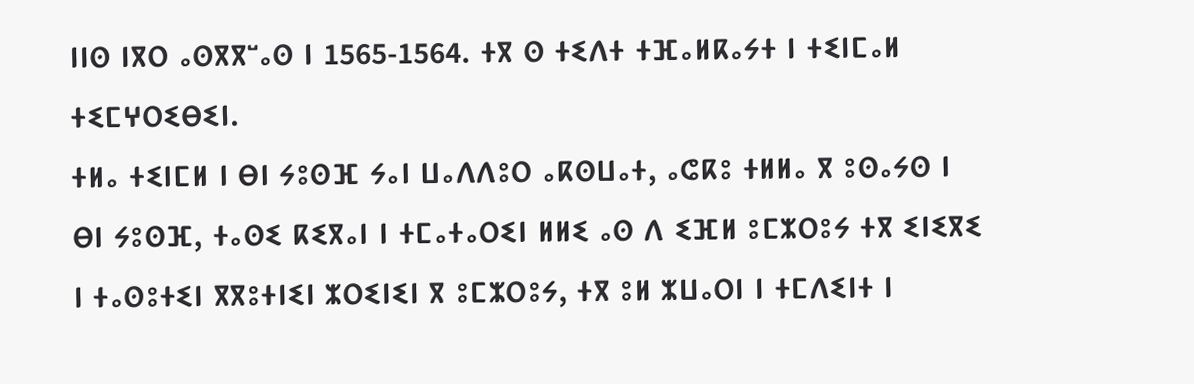ⵏⵏⵙ ⵏⴳⵔ ⴰⵙⴳⴳⵯⴰⵙ ⵏ 1565-1564. ⵜⴳ ⵙ ⵜⵉⴷⵜ ⵜⴼⴰⵍⴽⴰⵢⵜ ⵏ ⵜⵉⵏⵎⴰⵍ ⵜⵉⵎⵖⵔⵉⴱⵉⵏ.
ⵜⵍⴰ ⵜⵉⵏⵎⵍ ⵏ ⴱⵏ ⵢⵓⵙⴼ ⵢⴰⵏ ⵡⴰⴷⴷⵓⵔ ⴰⴽⵙⵡⴰⵜ, ⴰⵛⴽⵓ ⵜⵍⵍⴰ ⴳ ⵓⵙⴰⵢⵙ ⵏ ⴱⵏ ⵢⵓⵙⴼ, ⵜⴰⵙⵉ ⴽⵉⴳⴰⵏ ⵏ ⵜⵎⴰⵜⴰⵔⵉⵏ ⵍⵍⵉ ⴰⵙ ⴷ ⵉⴼⵍ ⵓⵎⵣⵔⵓⵢ ⵜⴳ ⵉⵏⵉⴳⵉ ⵏ ⵜⴰⵙⵓⵜⵉⵏ ⴳⴳⵓⵜⵏⵉⵏ ⵣⵔⵉⵏⵉⵏ ⴳ ⵓⵎⵣⵔⵓⵢ, ⵜⴳ ⵓⵍ ⵣⵡⴰⵔⵏ ⵏ ⵜⵎⴷⵉⵏⵜ ⵏ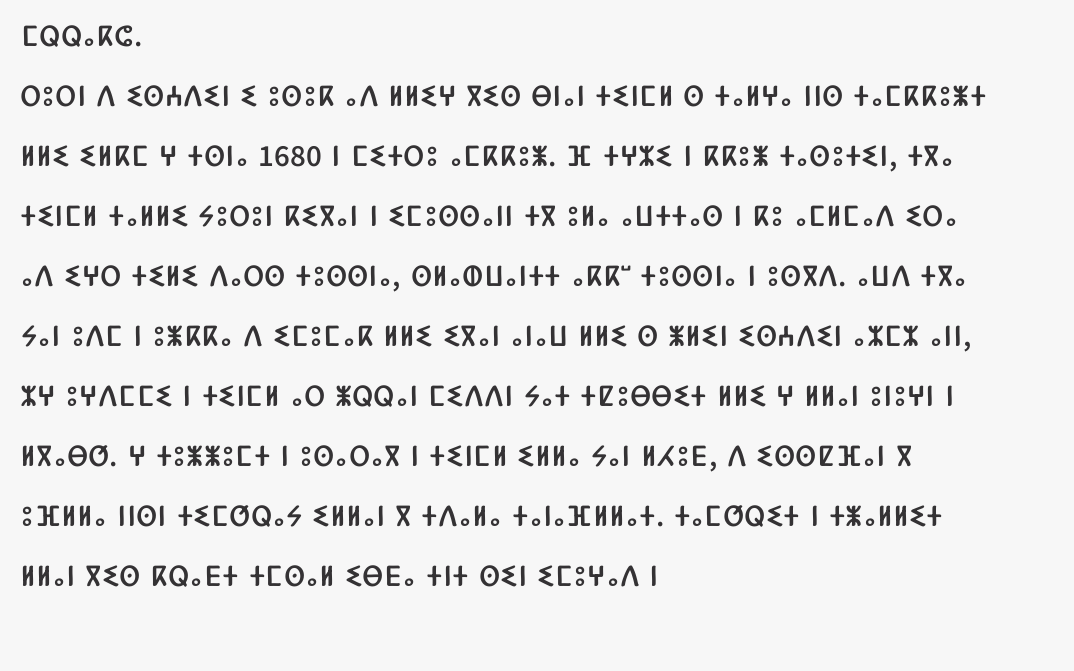ⵎⵕⵕⴰⴽⵛ.
ⵔⵓⵔⵏ ⴷ ⵉⵙⵄⴷⵉⵏ ⵉ ⵓⵙⵓⴽ ⴰⴷ ⵍⵍⵉⵖ ⴳⵉⵙ ⴱⵏⴰⵏ ⵜⵉⵏⵎⵍ ⵙ ⵜⴰⵍⵖⴰ ⵏⵏⵙ ⵜⴰⵎⴽⴽⵓⵥⵜ ⵍⵍⵉ ⵉⵍⴽⵎ ⵖ ⵜⵙⵏⴰ 1680 ⵏ ⵎⵉⵜⵔⵓ ⴰⵎⴽⴽⵓⵥ. ⴼ ⵜⵖⵣⵉ ⵏ ⴽⴽⵓⵥ ⵜⴰⵙⵓⵜⵉⵏ, ⵜⴳⴰ ⵜⵉⵏⵎⵍ ⵜⴰⵍⵍⵉ ⵢⵓⵔⵓⵏ ⴽⵉⴳⴰⵏ ⵏ ⵉⵎⵓⵙⵙⴰⵏⵏ ⵜⴳ ⵓⵍⴰ ⴰⵡⵜⵜⴰⵙ ⵏ ⴽⵓ ⴰⵎⵍⵎⴰⴷ ⵉⵔⴰ ⴰⴷ ⵉⵖⵔ ⵜⵉⵍⵉ ⴷⴰⵔⵙ ⵜⵓⵙⵙⵏⴰ, ⵙⵍⴰⵀⵡⴰⵏⵜⵜ ⴰⴽⴽⵯ ⵜⵓⵙⵙⵏⴰ ⵏ ⵓⵙⴳⴷ. ⴰⵡⴷ ⵜⴳⴰ ⵢⴰⵏ ⵓⴷⵎ ⵏ ⵓⵥⴽⴽⴰ ⴷ ⵉⵎⵓⵎⴰⴽ ⵍⵍⵉ ⵉⴳⴰⵏ ⴰⵏⴰⵡ ⵍⵍⵉ ⵙ ⵥⵍⵉⵏ ⵉⵙⵄⴷⵉⵏ ⴰⵣⵎⵣ ⴰⵏⵏ, ⵣⵖ ⵓⵖⴷⵎⵎⵉ ⵏ ⵜⵉⵏⵎⵍ ⴰⵔ ⵥⵕⵕⴰⵏ ⵎⵉⴷⴷⵏ ⵢⴰⵜ ⵜⵇⵓⴱⴱⵉⵜ ⵍⵍⵉ ⵖ ⵍⵍⴰⵏ ⵓⵏⵓⵖⵏ ⵏ ⵍⴳⴰⴱⵚ. ⵖ ⵜⵓⵥⵥⵓⵎⵜ ⵏ ⵓⵙⴰⵔⴰⴳ ⵏ ⵜⵉⵏⵎⵍ ⵉⵍⵍⴰ ⵢⴰⵏ ⵍⵃⵓⴹ, ⴷ ⵉⵙⵙⵇⴼⴰⵏ ⴳ ⵓⴼⵍⵍⴰ ⵏⵏⵙⵏ ⵜⵉⵎⵚⵕⴰⵢ ⵉⵍⵍⴰⵏ ⴳ ⵜⴷⴰⵍⴰ ⵜⴰⵏⴰⴼⵍⵍⴰⵜ. ⵜⴰⵎⵚⵕⵉⵜ ⵏ ⵜⵥⴰⵍⵍⵉⵜ ⵍⵍⴰⵏ ⴳⵉⵙ ⴽⵕⴰⴹⵜ ⵜⵎⵙⴰⵍ ⵉⴱⴹⴰ ⵜⵏⵜ ⵙⵉⵏ ⵉⵎⵓⵖⴰⴷ ⵏ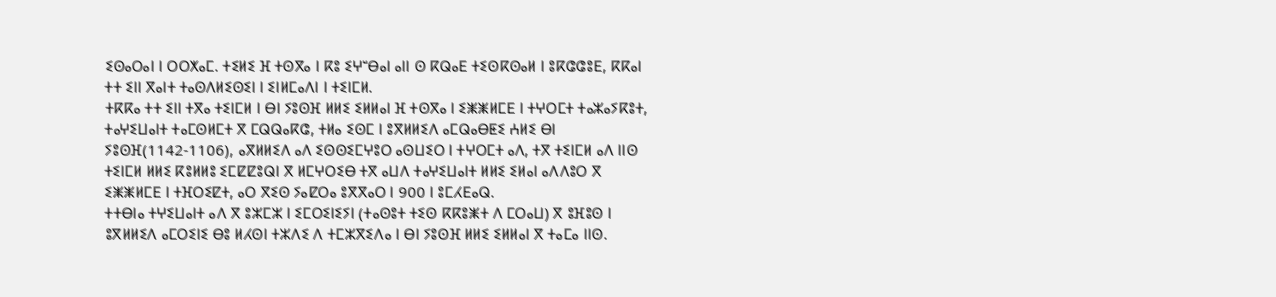ⵉⵙⴰⵔⴰⵏ ⵏ ⵔⵔⵅⴰⵎ. ⵜⵉⵍⵉ ⴼ ⵜⵙⴳⴰ ⵏ ⴽⵓ ⵉⵖⵯⴱⴰⵏ ⴰⵏⵏ ⵙ ⴽⵕⴰⴹ ⵜⵉⵙⴽⵙⴰⵍ ⵏ ⵓⴽⵛⵛⵓⴹ, ⴽⴽⴰⵏ ⵜⵜ ⵉⵏⵏ ⴳⴰⵏⵜ ⵜⴰⵙⴷⵍⵉⵙⵉⵏ ⵏ ⵉⵏⵍⵎⴰⴷⵏ ⵏ ⵜⵉⵏⵎⵍ.
ⵜⴽⴽⴰ ⵜⵜ ⵉⵏⵏ ⵜⴳⴰ ⵜⵉⵏⵎⵍ ⵏ ⴱⵏ ⵢⵓⵙⴼ ⵍⵍⵉ ⵉⵍⵍⴰⵏ ⴼ ⵜⵙⴳⴰ ⵏ ⵉⵥⵥⵍⵎⴹ ⵏ ⵜⵖⵔⵎⵜ ⵜⴰⵣⴰⵢⴽⵓⵜ, ⵜⴰⵖⵉⵡⴰⵏⵜ ⵜⴰⵎⵙⵍⵎⵜ ⴳ ⵎⵕⵕⴰⴽⵛ, ⵜⵍⴰ ⵉⵙⵎ ⵏ ⵓⴳⵍⵍⵉⴷ ⴰⵎⵕⴰⴱⵟⵉ ⵄⵍⵉ ⴱⵏ ⵢⵓⵙⴼ(1142-1106), ⴰⴳⵍⵍⵉⴷ ⴰⴷ ⵉⵙⵙⵉⵎⵖⵓⵔ ⴰⵙⵡⵉⵔ ⵏ ⵜⵖⵔⵎⵜ ⴰⴷ, ⵜⴳ ⵜⵉⵏⵎⵍ ⴰⴷ ⵏⵏⵙ ⵜⵉⵏⵎⵍ ⵍⵍⵉ ⴽⵓⵍⵍⵓ ⵉⵎⵇⵇⵓⵕⵏ ⴳ ⵍⵎⵖⵔⵉⴱ ⵜⴳ ⴰⵡⴷ ⵜⴰⵖⵉⵡⴰⵏⵜ ⵍⵍⵉ ⵉⵍⴰⵏ ⴰⴷⴷⵓⵔ ⴳ ⵉⵥⵥⵍⵎⴹ ⵏ ⵜⴼⵔⵉⵇⵜ, ⴰⵔ ⴳⵉⵙ ⵢⴰⵇⵔⴰ ⵓⴳⴳⴰⵔ ⵏ 900 ⵏ ⵓⵎⵃⴹⴰⵕ.
ⵜⵜⴱⵏⴰ ⵜⵖⵉⵡⴰⵏⵜ ⴰⴷ ⴳ ⵓⵣⵎⵣ ⵏ ⵉⵎⵔⵉⵏⵉⵢⵏ (ⵜⴰⵙⵓⵜ ⵜⵉⵙ ⴽⴽⵓⵥⵜ ⴷ ⵎⵔⴰⵡ) ⴳ ⵓⴼⵓⵙ ⵏ ⵓⴳⵍⵍⵉⴷ ⴰⵎⵔⵉⵏⵉ ⴱⵓ ⵍⵃⵙⵏ ⵜⵣⴷⵉ ⴷ ⵜⵎⵣⴳⵉⴷⴰ ⵏ ⴱⵏ ⵢⵓⵙⴼ ⵍⵍⵉ ⵉⵍⵍⴰⵏ ⴳ ⵜⴰⵎⴰ ⵏⵏⵙ.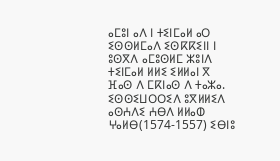ⴰⵎⵓⵏ ⴰⴷ ⵏ ⵜⵉⵏⵎⴰⵍ ⴰⵔ ⵉⵙⵙⵍⵎⴰⴷ ⵉⵙⴽⴽⵉⵏⵏ ⵏ ⵓⵙⴳⴷ ⴰⵎⵓⵙⵍⵎ ⵣⵓⵏⴷ ⵜⵉⵏⵎⴰⵍ ⵍⵍⵉ ⵉⵍⵍⴰⵏ ⴳ ⴼⴰⵙ ⴷ ⵎⴽⵏⴰⵙ ⴷ ⵜⴰⵣⴰ. ⵉⵙⵙⵉⵡⵔⵔⵉⴷ ⵓⴳⵍⵍⵉⴷ ⴰⵙⵄⴷⵉ ⵄⴱⴷ ⵍⵍⴰⵀ ⵖⴰⵍⴱ(1574-1557) ⵉⴱⵏⵓ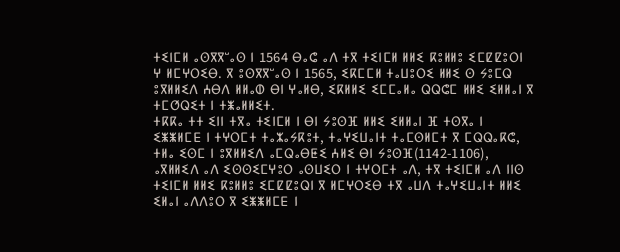ⵜⵉⵏⵎⵍ ⴰⵙⴳⴳⵯⴰⵙ ⵏ 1564 ⴱⴰⵛ ⴰⴷ ⵜⴳ ⵜⵉⵏⵎⵍ ⵍⵍⵉ ⴽⵓⵍⵍⵓ ⵉⵎⵇⵇⵓⵔⵏ ⵖ ⵍⵎⵖⵔⵉⴱ. ⴳ ⵓⵙⴳⴳⵯⴰⵙ ⵏ 1565, ⵉⴽⵎⵎⵍ ⵜⴰⵡⵓⵔⵉ ⵍⵍⵉ ⵙ ⵢⵓⵎⵕ ⵓⴳⵍⵍⵉⴷ ⵄⴱⴷ ⵍⵍⴰⵀ ⴱⵏ ⵖⴰⵍⴱ, ⵉⴽⵍⵍⵉ ⵉⵎⵎⴰⵍⴰ ⵕⵕⵛⵎ ⵍⵍⵉ ⵉⵍⵍⴰⵏ ⴳ ⵜⵎⵚⵕⵉⵜ ⵏ ⵜⵥⴰⵍⵍⵉⵜ.
ⵜⴽⴽⴰ ⵜⵜ ⵉⵏⵏ ⵜⴳⴰ ⵜⵉⵏⵎⵍ ⵏ ⴱⵏ ⵢⵓⵙⴼ ⵍⵍⵉ ⵉⵍⵍⴰⵏ ⴼ ⵜⵙⴳⴰ ⵏ ⵉⵥⵥⵍⵎⴹ ⵏ ⵜⵖⵔⵎⵜ ⵜⴰⵣⴰⵢⴽⵓⵜ, ⵜⴰⵖⵉⵡⴰⵏⵜ ⵜⴰⵎⵙⵍⵎⵜ ⴳ ⵎⵕⵕⴰⴽⵛ, ⵜⵍⴰ ⵉⵙⵎ ⵏ ⵓⴳⵍⵍⵉⴷ ⴰⵎⵕⴰⴱⵟⵉ ⵄⵍⵉ ⴱⵏ ⵢⵓⵙⴼ(1142-1106), ⴰⴳⵍⵍⵉⴷ ⴰⴷ ⵉⵙⵙⵉⵎⵖⵓⵔ ⴰⵙⵡⵉⵔ ⵏ ⵜⵖⵔⵎⵜ ⴰⴷ, ⵜⴳ ⵜⵉⵏⵎⵍ ⴰⴷ ⵏⵏⵙ ⵜⵉⵏⵎⵍ ⵍⵍⵉ ⴽⵓⵍⵍⵓ ⵉⵎⵇⵇⵓⵕⵏ ⴳ ⵍⵎⵖⵔⵉⴱ ⵜⴳ ⴰⵡⴷ ⵜⴰⵖⵉⵡⴰⵏⵜ ⵍⵍⵉ ⵉⵍⴰⵏ ⴰⴷⴷⵓⵔ ⴳ ⵉⵥⵥⵍⵎⴹ ⵏ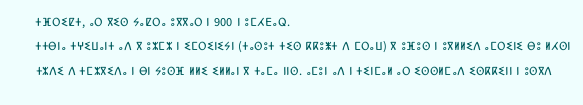ⵜⴼⵔⵉⵇⵜ, ⴰⵔ ⴳⵉⵙ ⵢⴰⵇⵔⴰ ⵓⴳⴳⴰⵔ ⵏ 900 ⵏ ⵓⵎⵃⴹⴰⵕ.
ⵜⵜⴱⵏⴰ ⵜⵖⵉⵡⴰⵏⵜ ⴰⴷ ⴳ ⵓⵣⵎⵣ ⵏ ⵉⵎⵔⵉⵏⵉⵢⵏ (ⵜⴰⵙⵓⵜ ⵜⵉⵙ ⴽⴽⵓⵥⵜ ⴷ ⵎⵔⴰⵡ) ⴳ ⵓⴼⵓⵙ ⵏ ⵓⴳⵍⵍⵉⴷ ⴰⵎⵔⵉⵏⵉ ⴱⵓ ⵍⵃⵙⵏ ⵜⵣⴷⵉ ⴷ ⵜⵎⵣⴳⵉⴷⴰ ⵏ ⴱⵏ ⵢⵓⵙⴼ ⵍⵍⵉ ⵉⵍⵍⴰⵏ ⴳ ⵜⴰⵎⴰ ⵏⵏⵙ. ⴰⵎⵓⵏ ⴰⴷ ⵏ ⵜⵉⵏⵎⴰⵍ ⴰⵔ ⵉⵙⵙⵍⵎⴰⴷ ⵉⵙⴽⴽⵉⵏⵏ ⵏ ⵓⵙⴳⴷ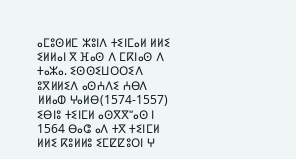ⴰⵎⵓⵙⵍⵎ ⵣⵓⵏⴷ ⵜⵉⵏⵎⴰⵍ ⵍⵍⵉ ⵉⵍⵍⴰⵏ ⴳ ⴼⴰⵙ ⴷ ⵎⴽⵏⴰⵙ ⴷ ⵜⴰⵣⴰ. ⵉⵙⵙⵉⵡⵔⵔⵉⴷ ⵓⴳⵍⵍⵉⴷ ⴰⵙⵄⴷⵉ ⵄⴱⴷ ⵍⵍⴰⵀ ⵖⴰⵍⴱ(1574-1557) ⵉⴱⵏⵓ ⵜⵉⵏⵎⵍ ⴰⵙⴳⴳⵯⴰⵙ ⵏ 1564 ⴱⴰⵛ ⴰⴷ ⵜⴳ ⵜⵉⵏⵎⵍ ⵍⵍⵉ ⴽⵓⵍⵍⵓ ⵉⵎⵇⵇⵓⵔⵏ ⵖ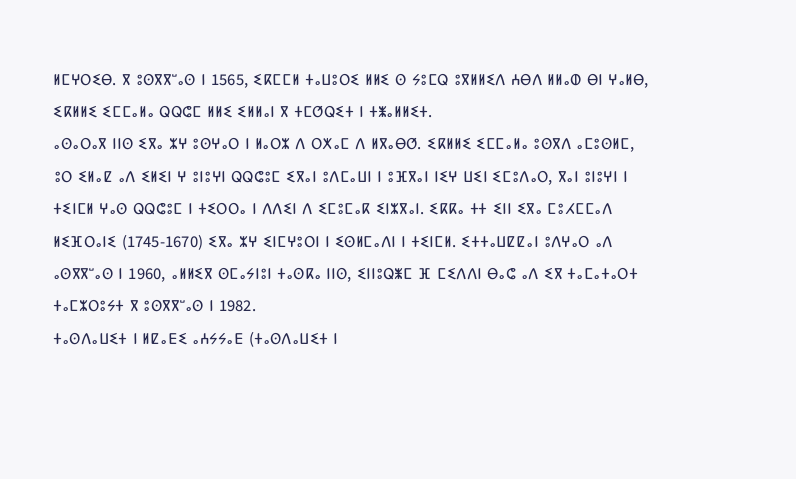ⵍⵎⵖⵔⵉⴱ. ⴳ ⵓⵙⴳⴳⵯⴰⵙ ⵏ 1565, ⵉⴽⵎⵎⵍ ⵜⴰⵡⵓⵔⵉ ⵍⵍⵉ ⵙ ⵢⵓⵎⵕ ⵓⴳⵍⵍⵉⴷ ⵄⴱⴷ ⵍⵍⴰⵀ ⴱⵏ ⵖⴰⵍⴱ, ⵉⴽⵍⵍⵉ ⵉⵎⵎⴰⵍⴰ ⵕⵕⵛⵎ ⵍⵍⵉ ⵉⵍⵍⴰⵏ ⴳ ⵜⵎⵚⵕⵉⵜ ⵏ ⵜⵥⴰⵍⵍⵉⵜ.
ⴰⵙⴰⵔⴰⴳ ⵏⵏⵙ ⵉⴳⴰ ⵣⵖ ⵓⵙⵖⴰⵔ ⵏ ⵍⴰⵔⵣ ⴷ ⵔⵅⴰⵎ ⴷ ⵍⴳⴰⴱⵚ. ⵉⴽⵍⵍⵉ ⵉⵎⵎⴰⵍⴰ ⵓⵙⴳⴷ ⴰⵎⵓⵙⵍⵎ, ⵓⵔ ⵉⵍⴰⵇ ⴰⴷ ⵉⵍⵉⵏ ⵖ ⵓⵏⵓⵖⵏ ⵕⵕⵛⵓⵎ ⵉⴳⴰⵏ ⵓⴷⵎⴰⵡⵏ ⵏ ⵓⴼⴳⴰⵏ ⵏⵉⵖ ⵡⵉⵏ ⵉⵎⵓⴷⴰⵔ, ⴳⴰⵏ ⵓⵏⵓⵖⵏ ⵏ ⵜⵉⵏⵎⵍ ⵖⴰⵙ ⵕⵕⵛⵓⵎ ⵏ ⵜⵉⵔⵔⴰ ⵏ ⴷⴷⵉⵏ ⴷ ⵉⵎⵓⵎⴰⴽ ⵉⵏⵣⴳⴰⵏ. ⵉⴽⴽⴰ ⵜⵜ ⵉⵏⵏ ⵉⴳⴰ ⵎⵓⵃⵎⵎⴰⴷ ⵍⵉⴼⵔⴰⵏⵉ (1745-1670) ⵉⴳⴰ ⵣⵖ ⵉⵏⵎⵖⵓⵔⵏ ⵏ ⵉⵙⵍⵎⴰⴷⵏ ⵏ ⵜⵉⵏⵎⵍ. ⵉⵜⵜⴰⵡⵇⵇⴰⵏ ⵓⴷⵖⴰⵔ ⴰⴷ ⴰⵙⴳⴳⵯⴰⵙ ⵏ 1960, ⴰⵍⵍⵉⴳ ⵙⵎⴰⵢⵏⵓⵏ ⵜⴰⵙⴽⴰ ⵏⵏⵙ, ⵉⵏⵏⵓⵕⵥⵎ ⴼ ⵎⵉⴷⴷⵏ ⴱⴰⵛ ⴰⴷ ⵉⴳ ⵜⴰⵎⴰⵜⴰⵔⵜ ⵜⴰⵎⵣⵔⵓⵢⵜ ⴳ ⵓⵙⴳⴳⵯⴰⵙ ⵏ 1982.
ⵜⴰⵙⴷⴰⵡⵉⵜ ⵏ ⵍⵇⴰⴹⵉ ⴰⵄⵢⵢⴰⴹ (ⵜⴰⵙⴷⴰⵡⵉⵜ ⵏ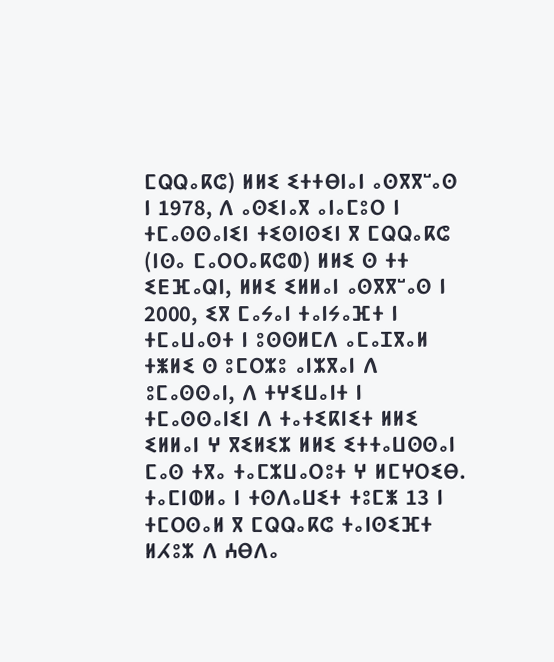ⵎⵕⵕⴰⴽⵛ) ⵍⵍⵉ ⵉⵜⵜⴱⵏⴰⵏ ⴰⵙⴳⴳⵯⴰⵙ ⵏ 1978, ⴷ ⴰⵙⵉⵏⴰⴳ ⴰⵏⴰⵎⵓⵔ ⵏ ⵜⵎⴰⵙⵙⴰⵏⵉⵏ ⵜⵉⵙⵏⵙⵉⵏ ⴳ ⵎⵕⵕⴰⴽⵛ (ⵏⵙⴰ ⵎⴰⵔⵔⴰⴽⵛⵀ) ⵍⵍⵉ ⵙ ⵜⵜ ⵉⴹⴼⴰⵕⵏ, ⵍⵍⵉ ⵉⵍⵍⴰⵏ ⴰⵙⴳⴳⵯⴰⵙ ⵏ 2000, ⵉⴳ ⵎⴰⵢⴰⵏ ⵜⴰⵏⵢⴰⴼⵜ ⵏ ⵜⵎⴰⵡⴰⵙⵜ ⵏ ⵓⵙⵙⵍⵎⴷ ⴰⵎⴰⵊⴳⴰⵍ ⵜⵥⵍⵉ ⵙ ⵓⵎⵔⵣⵓ ⴰⵏⵣⴳⴰⵏ ⴷ ⵓⵎⴰⵙⵙⴰⵏ, ⴷ ⵜⵖⵉⵡⴰⵏⵜ ⵏ ⵜⵎⴰⵙⵙⴰⵏⵉⵏ ⴷ ⵜⴰⵜⵉⴽⵏⵉⵜ ⵍⵍⵉ ⵉⵍⵍⴰⵏ ⵖ ⴳⵉⵍⵉⵣ ⵍⵍⵉ ⵉⵜⵜⴰⵡⵙⵙⴰⵏ ⵎⴰⵙ ⵜⴳⴰ ⵜⴰⵎⵣⵡⴰⵔⵓⵜ ⵖ ⵍⵎⵖⵔⵉⴱ. ⵜⴰⵎⵏⵀⵍⴰ ⵏ ⵜⵙⴷⴰⵡⵉⵜ ⵜⵓⵎⵥ 13 ⵏ ⵜⵎⵔⵙⴰⵍ ⴳ ⵎⵕⵕⴰⴽⵛ ⵜⴰⵏⵙⵉⴼⵜ ⵍⵃⵓⵣ ⴷ ⵄⴱⴷⴰ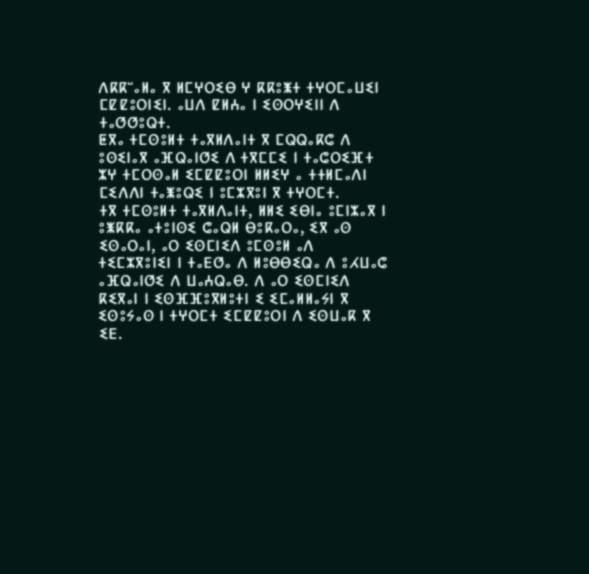ⴷⴽⴽⵯⴰⵍⴰ ⴳ ⵍⵎⵖⵔⵉⴱ ⵖ ⴽⴽⵓⵥⵜ ⵜⵖⵔⵎⴰⵡⵉⵏ ⵎⵇⵇⵓⵔⵏⵉⵏ. ⴰⵡⴷ ⵇⵍⵄⴰ ⵏ ⵉⵙⵔⵖⵉⵏⵏ ⴷ ⵜⴰⵚⵚⵓⵕⵜ.
ⵟⴳⴰ ⵜⵎⵙⵓⵍⵜ ⵜⴰⴳⵍⴷⴰⵏⵜ ⴳ ⵎⵕⵕⴰⴽⵛ ⴷ ⵓⵙⵉⵏⴰⴳ ⴰⴼⵕⴰⵏⵚⵉ ⴷ ⵜⴳⵎⵎⵉ ⵏ ⵜⴰⵛⵔⵉⴼⵜ ⵣⵖ ⵜⵎⵔⵙⴰⵍ ⵉⵎⵇⵇⵓⵔⵏ ⵍⵍⵉⵖ ⴰ ⵜⵜⵍⵎⴰⴷⵏ ⵎⵉⴷⴷⵏ ⵜⴰⵥⵓⵕⵉ ⵏ ⵓⵎⵣⴳⵓⵏ ⴳ ⵜⵖⵔⵎⵜ.
ⵜⴳ ⵜⵎⵙⵓⵍⵜ ⵜⴰⴳⵍⴷⴰⵏⵜ, ⵍⵍⵉ ⵉⴱⵏⴰ ⵓⵎⵏⵣⴰⴳ ⵏ ⵓⵥⴽⴽⴰ ⴰⵜⵓⵏⵙⵉ ⵛⴰⵕⵍ ⴱⵓⴽⴰⵔⴰ, ⵉⴳ ⴰⵙ ⵉⵙⴰⵔⴰⵏ, ⴰⵔ ⵉⵙⵎⵏⵉⴷ ⵓⵎⵙⵓⵍ ⴰⴷ ⵜⵉⵎⵣⴳⵓⵏⵉⵏ ⵏ ⵜⴰⴹⵚⴰ ⴷ ⵍⵓⴱⴱⵉⵕⴰ ⴷ ⵓⵃⵡⴰⵛ ⴰⴼⵕⴰⵏⵚⵉ ⴷ ⵡⴰⵄⵕⴰⴱ. ⴷ ⴰⵔ ⵉⵙⵎⵏⵉⴷ ⴽⵉⴳⴰⵏ ⵏ ⵉⵙⴼⴼⵓⴳⵍⵓⵜⵏ ⵉ ⵉⵎⴰⵍⵍⴰⵢⵏ ⴳ ⵉⵙⵓⵢⴰⵙ ⵏ ⵜⵖⵔⵎⵜ ⵉⵎⵇⵇⵓⵔⵏ ⴷ ⵉⵙⵡⴰⴽ ⴳ ⵉⴹ.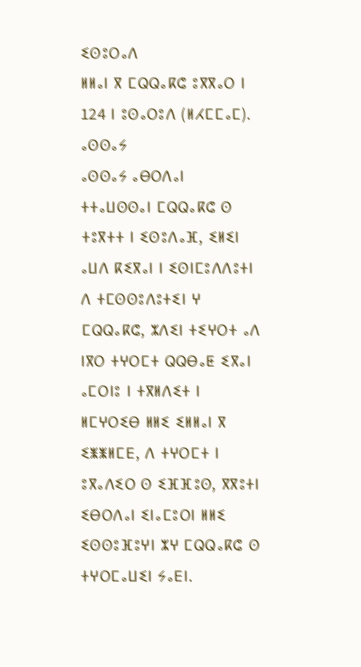ⵉⵙⵓⵔⴰⴷ
ⵍⵍⴰⵏ ⴳ ⵎⵕⵕⴰⴽⵛ ⵓⴳⴳⴰⵔ ⵏ 124 ⵏ ⵓⵙⴰⵔⵓⴷ (ⵍⵃⵎⵎⴰⵎ).
ⴰⵙⵙⴰⵢ
ⴰⵙⵙⴰⵢ ⴰⴱⵔⴷⴰⵏ
ⵜⵜⴰⵡⵙⵙⴰⵏ ⵎⵕⵕⴰⴽⵛ ⵙ ⵜⵓⴳⵜⵜ ⵏ ⵉⵙⵓⴷⴰⴼ, ⵉⵍⵉⵏ ⴰⵡⴷ ⴽⵉⴳⴰⵏ ⵏ ⵉⵙⵏⵎⵓⴷⴷⵓⵜⵏ ⴷ ⵜⵎⵙⵙⵓⴷⵓⵜⵉⵏ ⵖ ⵎⵕⵕⴰⴽⵛ, ⵣⴷⵉⵏ ⵜⵉⵖⵔⵜ ⴰⴷ ⵏⴳⵔ ⵜⵖⵔⵎⵜ ⵕⵕⴱⴰⵟ ⵉⴳⴰⵏ ⴰⵎⵔⵏⵓ ⵏ ⵜⴳⵍⴷⵉⵜ ⵏ ⵍⵎⵖⵔⵉⴱ ⵍⵍⵉ ⵉⵍⵍⴰⵏ ⴳ ⵉⵥⵥⵍⵎⴹ, ⴷ ⵜⵖⵔⵎⵜ ⵏ ⵓⴳⴰⴷⵉⵔ ⵙ ⵉⴼⴼⵓⵙ, ⴳⴳⵓⵜⵏ ⵉⴱⵔⴷⴰⵏ ⵉⵏⴰⵎⵓⵔⵏ ⵍⵍⵉ ⵉⵙⵙⵓⴼⵓⵖⵏ ⵣⵖ ⵎⵕⵕⴰⴽⵛ ⵙ ⵜⵖⵔⵎⴰⵡⵉⵏ ⵢⴰⴹⵏ.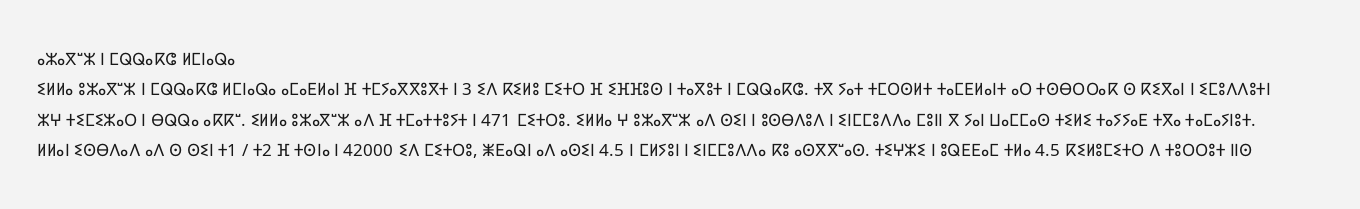ⴰⵣⴰⴳⵯⵣ ⵏ ⵎⵕⵕⴰⴽⵛ ⵍⵎⵏⴰⵕⴰ
ⵉⵍⵍⴰ ⵓⵣⴰⴳⵯⵣ ⵏ ⵎⵕⵕⴰⴽⵛ ⵍⵎⵏⴰⵕⴰ ⴰⵎⴰⴹⵍⴰⵏ ⴼ ⵜⵎⵢⴰⴳⴳⵓⴳⵜ ⵏ 3 ⵉⴷ ⴽⵉⵍⵓ ⵎⵉⵜⵔ ⴼ ⵉⴼⴼⵓⵙ ⵏ ⵜⴰⴳⵓⵜ ⵏ ⵎⵕⵕⴰⴽⵛ. ⵜⴳ ⵢⴰⵜ ⵜⵎⵔⵙⵍⵜ ⵜⴰⵎⴹⵍⴰⵏⵜ ⴰⵔ ⵜⵙⴱⵔⵔⴰⴽ ⵙ ⴽⵉⴳⴰⵏ ⵏ ⵉⵎⵓⴷⴷⵓⵜⵏ ⵣⵖ ⵜⵉⵎⵉⵣⴰⵔ ⵏ ⴱⵕⵕⴰ ⴰⴽⴽⵯ. ⵉⵍⵍⴰ ⵓⵣⴰⴳⵯⵣ ⴰⴷ ⴼ ⵜⵎⴰⵜⵜⵓⵢⵜ ⵏ 471 ⵎⵉⵜⵔⵓ. ⵉⵍⵍⴰ ⵖ ⵓⵣⴰⴳⵯⵣ ⴰⴷ ⵙⵉⵏ ⵏ ⵓⵙⴱⴷⵓⴷ ⵏ ⵉⵏⵎⵎⵓⴷⴷⴰ ⵎⵓⵏⵏ ⴳ ⵢⴰⵏ ⵡⴰⵎⵎⴰⵙ ⵜⵉⵍⵉ ⵜⴰⵢⵢⴰⴹ ⵜⴳⴰ ⵜⴰⵎⴰⵢⵏⵓⵜ. ⵍⵍⴰⵏ ⵉⵙⴱⴷⴰⴷ ⴰⴷ ⵙ ⵙⵉⵏ ⵜ1 / ⵜ2 ⴼ ⵜⵙⵏⴰ ⵏ 42000 ⵉⴷ ⵎⵉⵜⵔⵓ, ⵥⴹⴰⵕⵏ ⴰⴷ ⴰⵙⵉⵏ 4.5 ⵏ ⵎⵍⵢⵓⵏ ⵏ ⵉⵏⵎⵎⵓⴷⴷⴰ ⴽⵓ ⴰⵙⴳⴳⵯⴰⵙ. ⵜⵉⵖⵣⵉ ⵏ ⵓⵕⴹⴹⴰⵎ ⵜⵍⴰ 4.5 ⴽⵉⵍⵓⵎⵉⵜⵔ ⴷ ⵜⵓⵔⵔⵓⵜ ⵏⵏⵙ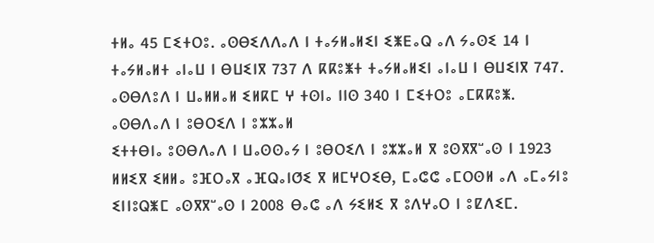ⵜⵍⴰ 45 ⵎⵉⵜⵔⵓ. ⴰⵙⴱⵉⴷⴷⴰⴷ ⵏ ⵜⴰⵢⵍⴰⵍⵉⵏ ⵉⵥⴹⴰⵕ ⴰⴷ ⵢⴰⵙⵉ 14 ⵏ ⵜⴰⵢⵍⴰⵍⵜ ⴰⵏⴰⵡ ⵏ ⴱⵡⵉⵏⴳ 737 ⴷ ⴽⴽⵓⵥⵜ ⵜⴰⵢⵍⴰⵍⵉⵏ ⴰⵏⴰⵡ ⵏ ⴱⵡⵉⵏⴳ 747. ⴰⵙⴱⴷⵓⴷ ⵏ ⵡⴰⵍⵍⴰⵍ ⵉⵍⴽⵎ ⵖ ⵜⵙⵏⴰ ⵏⵏⵙ 340 ⵏ ⵎⵉⵜⵔⵓ ⴰⵎⴽⴽⵓⵥ.
ⴰⵙⴱⴷⴰⴷ ⵏ ⵓⴱⵔⵉⴷ ⵏ ⵓⵣⵣⴰⵍ
ⵉⵜⵜⴱⵏⴰ ⵓⵙⴱⴷⴰⴷ ⵏ ⵡⴰⵙⵙⴰⵢ ⵏ ⵓⴱⵔⵉⴷ ⵏ ⵓⵣⵣⴰⵍ ⴳ ⵓⵙⴳⴳⵯⴰⵙ ⵏ 1923 ⵍⵍⵉⴳ ⵉⵍⵍⴰ ⵓⴼⵔⴰⴳ ⴰⴼⵕⴰⵏⵚⵉ ⴳ ⵍⵎⵖⵔⵉⴱ, ⵎⴰⵛⵛ ⴰⵎⵔⵙⵍ ⴰⴷ ⴰⵎⴰⵢⵏⵓ ⵉⵏⵏⵓⵕⵥⵎ ⴰⵙⴳⴳⵯⴰⵙ ⵏ 2008 ⴱⴰⵛ ⴰⴷ ⵢⵉⵍⵉ ⴳ ⵓⴷⵖⴰⵔ ⵏ ⵓⵇⴷⵉⵎ.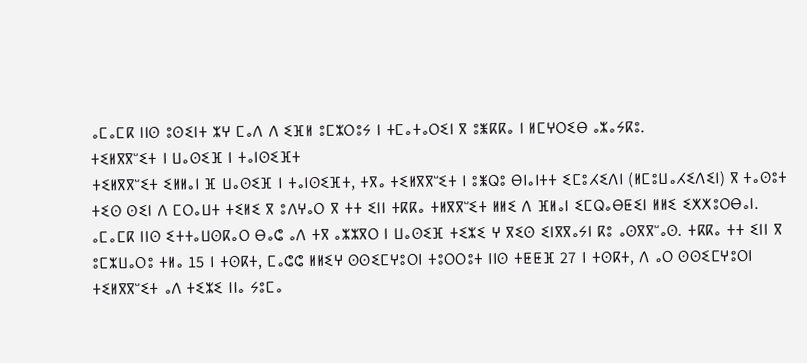ⴰⵎⴰⵎⴽ ⵏⵏⵙ ⵓⵙⵉⵏⵜ ⵣⵖ ⵎⴰⴷ ⴷ ⵉⴼⵍ ⵓⵎⵣⵔⵓⵢ ⵏ ⵜⵎⴰⵜⴰⵔⵉⵏ ⴳ ⵓⵥⴽⴽⴰ ⵏ ⵍⵎⵖⵔⵉⴱ ⴰⵣⴰⵢⴽⵓ.
ⵜⵉⵍⴳⴳⵯⵉⵜ ⵏ ⵡⴰⵙⵉⴼ ⵏ ⵜⴰⵏⵙⵉⴼⵜ
ⵜⵉⵍⴳⴳⵯⵉⵜ ⵉⵍⵍⴰⵏ ⴼ ⵡⴰⵙⵉⴼ ⵏ ⵜⴰⵏⵙⵉⴼⵜ, ⵜⴳⴰ ⵜⵉⵍⴳⴳⵯⵉⵜ ⵏ ⵓⵥⵕⵓ ⴱⵏⴰⵏⵜⵜ ⵉⵎⵓⵃⵉⴷⵏ (ⵍⵎⵓⵡⴰⵃⵉⴷⵉⵏ) ⴳ ⵜⴰⵙⵓⵜ ⵜⵉⵙ ⵙⵉⵏ ⴷ ⵎⵔⴰⵡⵜ ⵜⵉⵍⵉ ⴳ ⵓⴷⵖⴰⵔ ⴳ ⵜⵜ ⵉⵏⵏ ⵜⴽⴽⴰ ⵜⵍⴳⴳⵯⵉⵜ ⵍⵍⵉ ⴷ ⴼⵍⴰⵏ ⵉⵎⵕⴰⴱⵟⵉⵏ ⵍⵍⵉ ⵉⵅⵅⵓⵔⴱⴰⵏ. ⴰⵎⴰⵎⴽ ⵏⵏⵙ ⵉⵜⵜⴰⵡⵙⴽⴰⵔ ⴱⴰⵛ ⴰⴷ ⵜⴳ ⴰⵣⵣⴳⵔ ⵏ ⵡⴰⵙⵉⴼ ⵜⵉⵣⵉ ⵖ ⴳⵉⵙ ⵉⵏⴳⴳⴰⵢⵏ ⴽⵓ ⴰⵙⴳⴳⵯⴰⵙ. ⵜⴽⴽⴰ ⵜⵜ ⵉⵏⵏ ⴳ ⵓⵎⵣⵡⴰⵔⵓ ⵜⵍⴰ 15 ⵏ ⵜⵙⴽⵜ, ⵎⴰⵛⵛ ⵍⵍⵉⵖ ⵙⵙⵉⵎⵖⵓⵔⵏ ⵜⵓⵔⵔⵓⵜ ⵏⵏⵙ ⵜⵟⵟⴼ 27 ⵏ ⵜⵙⴽⵜ, ⴷ ⴰⵔ ⵙⵙⵉⵎⵖⵓⵔⵏ ⵜⵉⵍⴳⴳⵯⵉⵜ ⴰⴷ ⵜⵉⵣⵉ ⵏⵏⴰ ⵢⵓⵎⴰ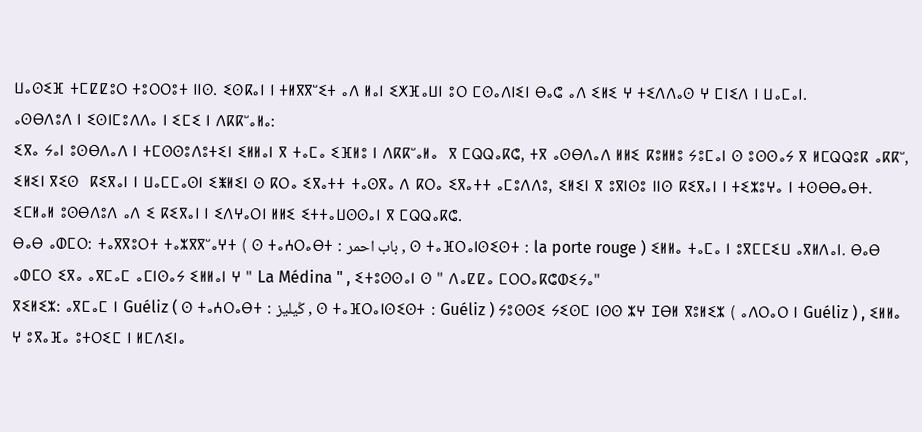ⵡⴰⵙⵉⴼ ⵜⵎⵇⵇⵓⵔ ⵜⵓⵔⵔⵓⵜ ⵏⵏⵙ. ⵉⵙⴽⴰⵏ ⵏ ⵜⵍⴳⴳⵯⵉⵜ ⴰⴷ ⵍⴰⵏ ⵉⵅⴼⴰⵡⵏ ⵓⵔ ⵎⵙⴰⴷⵏⵉⵏ ⴱⴰⵛ ⴰⴷ ⵉⵍⵉ ⵖ ⵜⵉⴷⴷⴰⵙ ⵖ ⵎⵏⵉⴷ ⵏ ⵡⴰⵎⴰⵏ.
ⴰⵙⴱⴷⵓⴷ ⵏ ⵉⵙⵏⵎⵓⴷⴷⴰ ⵏ ⵉⵎⵉ ⵏ ⴷⴽⴽⵯⴰⵍⴰ:
ⵉⴳⴰ ⵢⴰⵏ ⵓⵙⴱⴷⴰⴷ ⵏ ⵜⵎⵙⵙⵓⴷⵓⵜⵉⵏ ⵉⵍⵍⴰⵏ ⴳ ⵜⴰⵎⴰ ⵉⴼⵍⵓ ⵏ ⴷⴽⴽⵯⴰⵍⴰ  ⴳ ⵎⵕⵕⴰⴽⵛ, ⵜⴳ ⴰⵙⴱⴷⴰⴷ ⵍⵍⵉ ⴽⵓⵍⵍⵓ ⵢⵓⵎⴰⵏ ⵙ ⵓⵙⵙⴰⵢ ⴳ ⵍⵎⵕⵕⵓⴽ ⴰⴽⴽⵯ, ⵉⵍⵉⵏ ⴳⵉⵙ  ⴽⵉⴳⴰⵏ ⵏ ⵡⴰⵎⵎⴰⵙⵏ ⵉⵥⵍⵉⵏ ⵙ ⴽⵔⴰ ⵉⴳⴰⵜⵜ ⵜⴰⵙⴳⴰ ⴷ ⴽⵔⴰ ⵉⴳⴰⵜⵜ ⴰⵎⵓⴷⴷⵓ, ⵉⵍⵉⵏ ⴳ ⵓⴳⵏⵙⵓ ⵏⵏⵙ ⴽⵉⴳⴰⵏ ⵏ ⵜⵉⵣⵓⵖⴰ ⵏ ⵜⵙⴱⴱⴰⴱⵜ. ⵉⵎⵍⴰⵍ ⵓⵙⴱⴷⵓⴷ ⴰⴷ ⵉ ⴽⵉⴳⴰⵏ ⵏ ⵉⴷⵖⴰⵔⵏ ⵍⵍⵉ ⵉⵜⵜⴰⵡⵙⵙⴰⵏ ⴳ ⵎⵕⵕⴰⴽⵛ.
ⴱⴰⴱ ⴰⵀⵎⵔ: ⵜⴰⴳⴳⵓⵔⵜ ⵜⴰⵣⴳⴳⵯⴰⵖⵜ ( ⵙ ⵜⴰⵄⵔⴰⴱⵜ : باب احمر , ⵙ ⵜⴰⴼⵔⴰⵏⵙⵉⵙⵜ : la porte rouge ) ⵉⵍⵍⴰ ⵜⴰⵎⴰ ⵏ ⵓⴳⵎⵎⵉⵡ ⴰⴳⵍⴷⴰⵏ. ⴱⴰⴱ ⴰⵀⵎⵔ ⵉⴳⴰ ⴰⴳⵎⴰⵎ ⴰⵎⵏⵙⴰⵢ ⵉⵍⵍⴰⵏ ⵖ " La Médina " , ⵉⵜⵓⵙⵙⴰⵏ ⵙ " ⴷⴰⵇⵇⴰ ⵎⵔⵔⴰⴽⵛⵀⵉⵢⴰ"
ⴳⵉⵍⵉⵣ: ⴰⴳⵎⴰⵎ ⵏ Guéliz ( ⵙ ⵜⴰⵄⵔⴰⴱⵜ : ڭيليز , ⵙ ⵜⴰⴼⵔⴰⵏⵙⵉⵙⵜ : Guéliz ) ⵢⵓⵙⵙⵉ ⵢⵉⵙⵎ ⵏⵙⵙ ⵣⵖ ⵊⴱⵍ ⴳⵓⵍⵉⵣ ( ⴰⴷⵔⴰⵔ ⵏ Guéliz ) , ⵉⵍⵍⴰ ⵖ ⵓⴳⴰⴼⴰ ⵓⵜⵔⵉⵎ ⵏ ⵍⵎⴷⵉⵏⴰ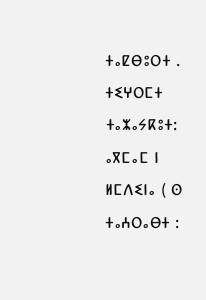ⵜⴰⵇⴱⵓⵔⵜ .
ⵜⵉⵖⵔⵎⵜ ⵜⴰⵣⴰⵢⴽⵓⵜ: ⴰⴳⵎⴰⵎ ⵏ ⵍⵎⴷⵉⵏⴰ ( ⵙ ⵜⴰⵄⵔⴰⴱⵜ :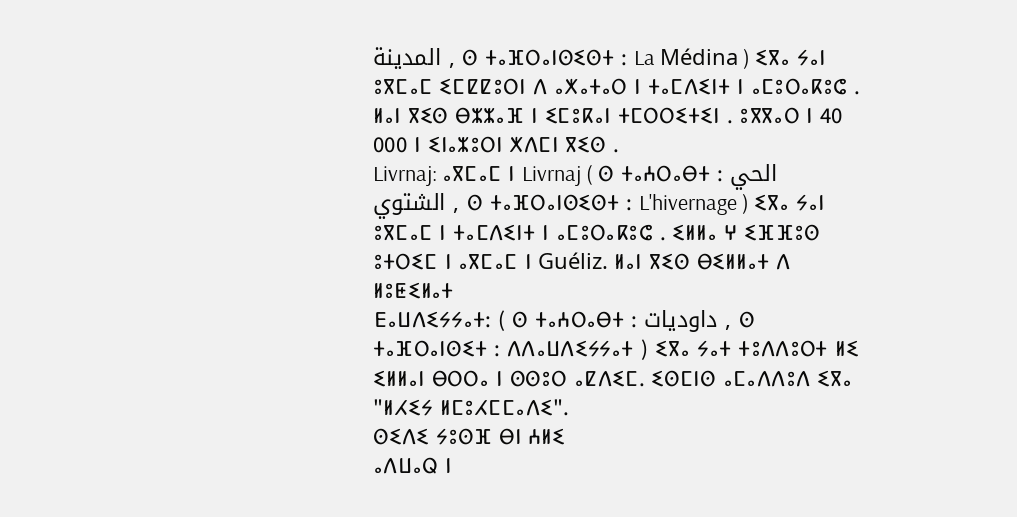المدينة , ⵙ ⵜⴰⴼⵔⴰⵏⵙⵉⵙⵜ : La Médina ) ⵉⴳⴰ ⵢⴰⵏ ⵓⴳⵎⴰⵎ ⵉⵎⵇⵇⵓⵔⵏ ⴷ ⴰⵅⴰⵜⴰⵔ ⵏ ⵜⴰⵎⴷⵉⵏⵜ ⵏ ⴰⵎⵓⵔⴰⴽⵓⵛ . ⵍⴰⵏ ⴳⵉⵙ ⴱⵣⵣⴰⴼ ⵏ ⵉⵎⵓⴽⴰⵏ ⵜⵎⵔⵔⵉⵜⵉⵏ . ⵓⴳⴳⴰⵔ ⵏ 40 000 ⵏ ⵉⵏⴰⵣⵓⵔⵏ ⵅⴷⵎⵏ ⴳⵉⵙ .
Livrnaj: ⴰⴳⵎⴰⵎ ⵏ Livrnaj ( ⵙ ⵜⴰⵄⵔⴰⴱⵜ : الحي الشتوي , ⵙ ⵜⴰⴼⵔⴰⵏⵙⵉⵙⵜ : L'hivernage ) ⵉⴳⴰ ⵢⴰⵏ ⵓⴳⵎⴰⵎ ⵏ ⵜⴰⵎⴷⵉⵏⵜ ⵏ ⴰⵎⵓⵔⴰⴽⵓⵛ . ⵉⵍⵍⴰ ⵖ ⵉⴼⴼⵓⵙ ⵓⵜⵔⵉⵎ ⵏ ⴰⴳⵎⴰⵎ ⵏ Guéliz. ⵍⴰⵏ ⴳⵉⵙ ⴱⵉⵍⵍⴰⵜ ⴷ ⵍⵓⵟⵉⵍⴰⵜ
ⴹⴰⵡⴷⵉⵢⵢⴰⵜ: ( ⵙ ⵜⴰⵄⵔⴰⴱⵜ : داوديات , ⵙ ⵜⴰⴼⵔⴰⵏⵙⵉⵜ : ⴷⴷⴰⵡⴷⵉⵢⵢⴰⵜ ) ⵉⴳⴰ ⵢⴰⵜ ⵜⵓⴷⴷⵓⵔⵜ ⵍⵉ ⵉⵍⵍⴰⵏ ⴱⵔⵔⴰ ⵏ ⵙⵙⵓⵔ ⴰⵇⴷⵉⵎ. ⵉⵙⵎⵏⵙ ⴰⵎⴰⴷⴷⵓⴷ ⵉⴳⴰ "ⵍⵃⵉⵢ ⵍⵎⵓⵃⵎⵎⴰⴷⵉ".
ⵙⵉⴷⵉ ⵢⵓⵙⴼ ⴱⵏ ⵄⵍⵉ
ⴰⴷⵡⴰⵕ ⵏ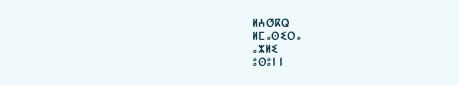ⵍⵄⵚⴽⵕ
ⵍⵎⴰⵙⵉⵔⴰ
ⴰⵣⵍⵉ
ⵓⵙⵓⵏ ⵏ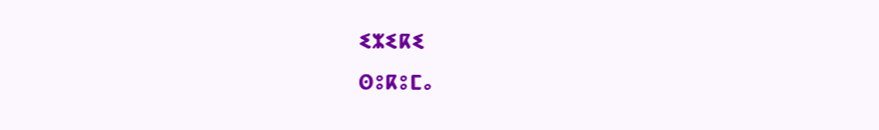ⵉⵣⵉⴽⵉ
ⵙⵓⴽⵓⵎⴰ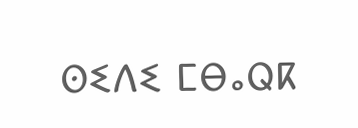ⵙⵉⴷⵉ ⵎⴱⴰⵕⴽ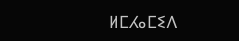ⵍⵎⵃⴰⵎⵉⴷ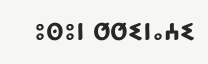ⵓⵙⵓⵏ ⵚⵚⵉⵏⴰⵄⵉ